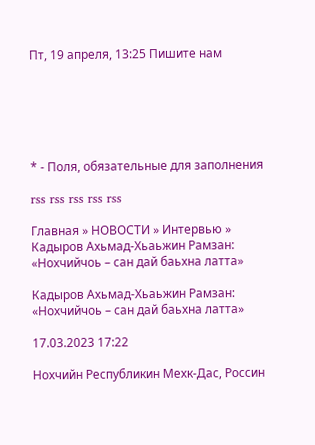Пт, 19 апреля, 13:25 Пишите нам






* - Поля, обязательные для заполнения

rss rss rss rss rss

Главная » НОВОСТИ » Интервью » Кадыров Ахьмад-Хьаьжин Рамзан: «Нохчийчоь – сан дай баьхна латта»

Кадыров Ахьмад-Хьаьжин Рамзан: «Нохчийчоь – сан дай баьхна латта»

17.03.2023 17:22

Нохчийн Республикин Мехк-Дас, Россин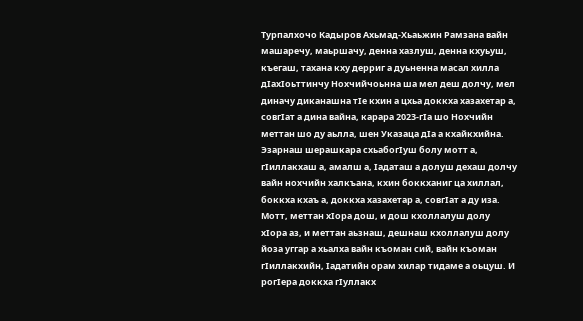Турпалхочо Кадыров Ахьмад-Хьаьжин Рамзана вайн машаречу, маьршачу, денна хазлуш, денна кхуьуш, къегаш, тахана кху дерриг а дуьненна масал хилла дIахIоьттинчу Нохчийчоьнна ша мел деш долчу, мел диначу диканашна тIе кхин а цхьа доккха хазахетар а, совгIат а дина вайна, карара 2023-гIа шо Нохчийн меттан шо ду аьлла, шен Указаца дIа а кхайкхийна. Эзарнаш шерашкара схьабогIуш болу мотт а, гIиллакхаш а, амалш а, Iадаташ а долуш дехаш долчу вайн нохчийн халкъана, кхин боккханиг ца хиллал, боккха кхаъ а, доккха хазахетар а, совгIат а ду иза. Мотт, меттан хIора дош, и дош кхоллалуш долу хIора аз, и меттан аьзнаш, дешнаш кхоллалуш долу йоза уггар а хьалха вайн къоман сий, вайн къоман гIиллакхийн, Iадатийн орам хилар тидаме а оьцуш. И рогIера доккха гIуллакх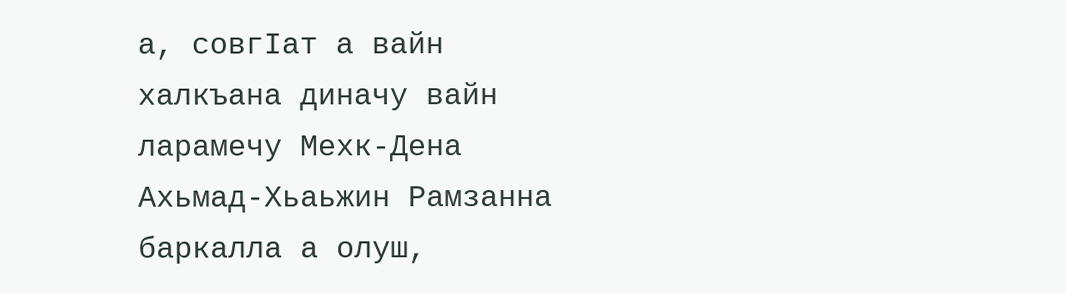а, совгIат а вайн халкъана диначу вайн ларамечу Мехк-Дена Ахьмад-Хьаьжин Рамзанна баркалла а олуш,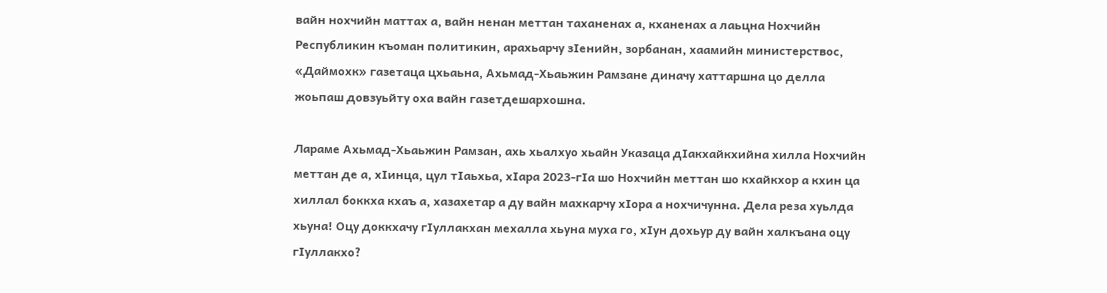вайн нохчийн маттах а, вайн ненан меттан таханенах а, кханенах а лаьцна Нохчийн Республикин къоман политикин, арахьарчу зIенийн, зорбанан, хаамийн министерствос, «Даймохк» газетаца цхьаьна, Ахьмад-Хьаьжин Рамзане диначу хаттаршна цо делла жоьпаш довзуьйту оха вайн газетдешархошна.

Лараме Ахьмад-Хьаьжин Рамзан, ахь хьалхуо хьайн Указаца дIакхайкхийна хилла Нохчийн меттан де а, хIинца, цул тIаьхьа, хIара 2023-гIа шо Нохчийн меттан шо кхайкхор а кхин ца хиллал боккха кхаъ а, хазахетар а ду вайн махкарчу хIора а нохчичунна. Дела реза хуьлда хьуна! Оцу доккхачу гIуллакхан мехалла хьуна муха го, хIун дохьур ду вайн халкъана оцу гIуллакхо?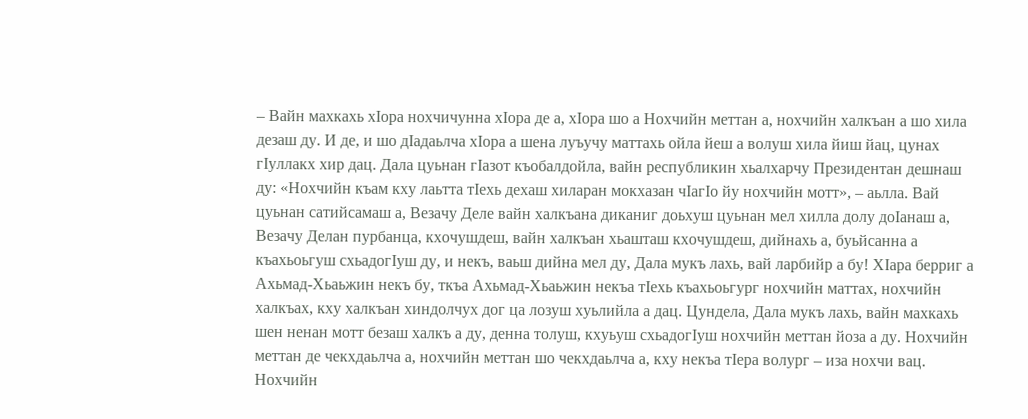– Вайн махкахь хIора нохчичунна хIора де а, хIора шо а Нохчийн меттан а, нохчийн халкъан а шо хила дезаш ду. И де, и шо дIадаьлча хIора а шена луъучу маттахь ойла йеш а волуш хила йиш йац, цунах гIуллакх хир дац. Дала цуьнан гIазот къобалдойла, вайн республикин хьалхарчу Президентан дешнаш ду: «Нохчийн къам кху лаьтта тIехь дехаш хиларан мокхазан чIагIо йу нохчийн мотт», – аьлла. Вай цуьнан сатийсамаш а, Везачу Деле вайн халкъана диканиг доьхуш цуьнан мел хилла долу доIанаш а, Везачу Делан пурбанца, кхочушдеш, вайн халкъан хьашташ кхочушдеш, дийнахь а, буьйсанна а къахьоьгуш схьадогIуш ду, и некъ, ваьш дийна мел ду, Дала мукъ лахь, вай ларбийр а бу! ХIара берриг а Ахьмад-Хьаьжин некъ бу, ткъа Ахьмад-Хьаьжин некъа тIехь къахьоьгург нохчийн маттах, нохчийн халкъах, кху халкъан хиндолчух дог ца лозуш хуьлийла а дац. Цундела, Дала мукъ лахь, вайн махкахь шен ненан мотт безаш халкъ а ду, денна толуш, кхуьуш схьадогIуш нохчийн меттан йоза а ду. Нохчийн меттан де чекхдаьлча а, нохчийн меттан шо чекхдаьлча а, кху некъа тIера волург – иза нохчи вац. Нохчийн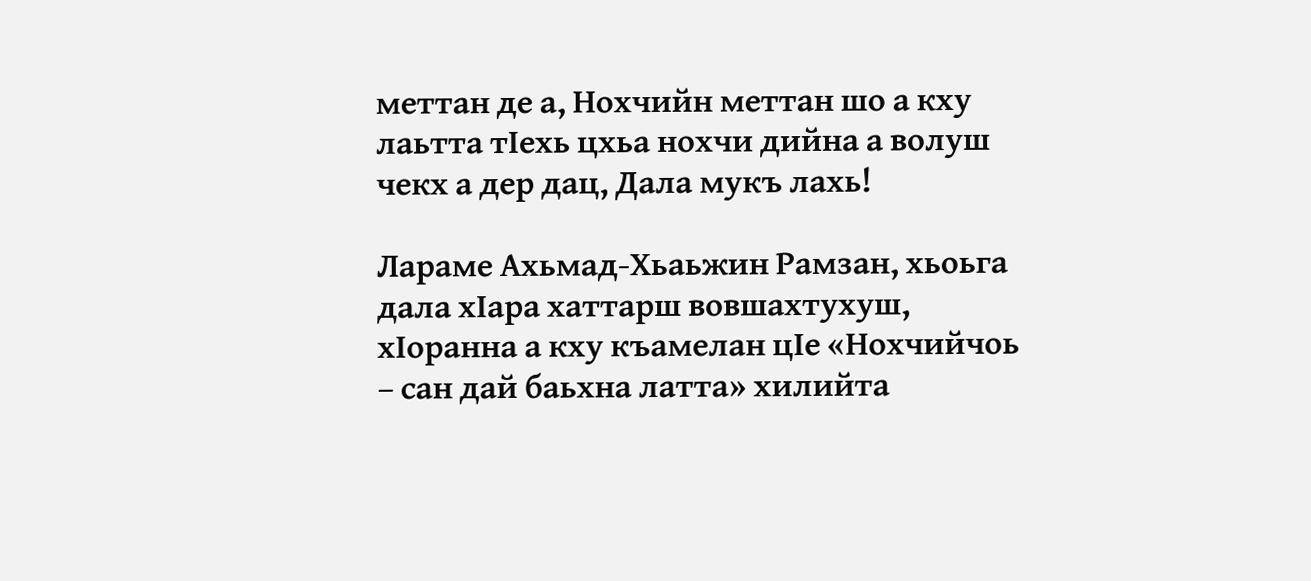меттан де а, Нохчийн меттан шо а кху лаьтта тIехь цхьа нохчи дийна а волуш чекх а дер дац, Дала мукъ лахь!

Лараме Ахьмад-Хьаьжин Рамзан, хьоьга дала хIара хаттарш вовшахтухуш, хIоранна а кху къамелан цIе «Нохчийчоь – сан дай баьхна латта» хилийта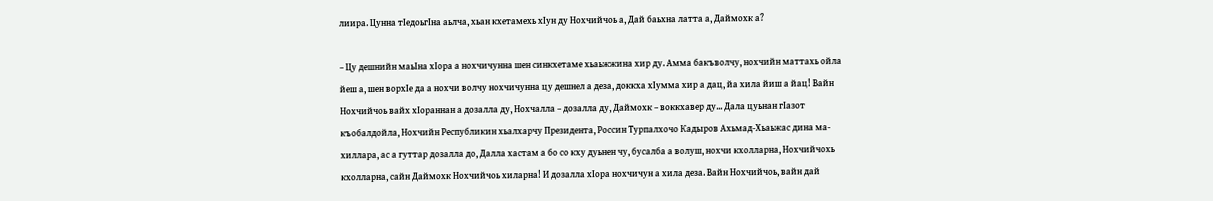лиира. Цунна тIедоьгIна аьлча, хьан кхетамехь хIун ду Нохчийчоь а, Дай баьхна латта а, Даймохк а?

– Цу дешнийн маьIна хIора а нохчичунна шен синкхетаме хьаьжжина хир ду. Амма бакъволчу, нохчийн маттахь ойла йеш а, шен ворхIе да а нохчи волчу нохчичунна цу дешнел а деза, доккха хIумма хир а дац, йа хила йиш а йац! Вайн Нохчийчоь вайх хIораннан а дозалла ду, Нохчалла – дозалла ду, Даймохк – воккхавер ду... Дала цуьнан гIазот къобалдойла, Нохчийн Республикин хьалхарчу Президента, Россин Турпалхочо Кадыров Ахьмад-Хьаьжас дина ма-хиллара, ас а гуттар дозалла до, Далла хастам а бо со кху дуьнен чу, бусалба а волуш, нохчи кхолларна, Нохчийчохь кхолларна, сайн Даймохк Нохчийчоь хиларна! И дозалла хIора нохчичун а хила деза. Вайн Нохчийчоь, вайн дай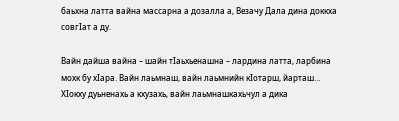баьхна латта вайна массарна а дозалла а, Везачу Дала дина доккха совгIат а ду.

Вайн дайша вайна – шайн тIаьхьенашна – лардина латта, ларбина мохк бу хIара. Вайн лаьмнаш, вайн лаьмнийн кIотарш, йарташ… ХIокху дуьненахь а кхузахь, вайн лаьмнашкахьчул а дика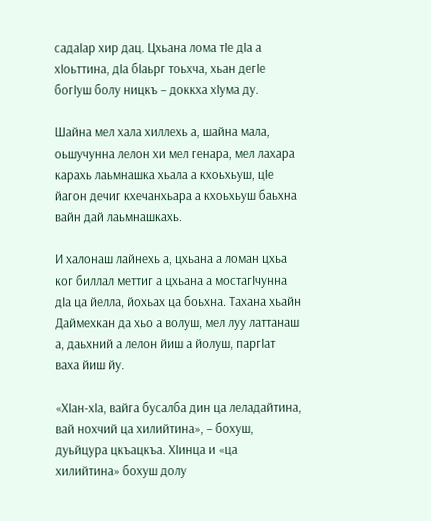садаIар хир дац. Цхьана лома тIе дIа а хIоьттина, дIа бIаьрг тоьхча, хьан дегIе богIуш болу ницкъ – доккха хIума ду.

Шайна мел хала хиллехь а, шайна мала, оьшучунна лелон хи мел генара, мел лахара карахь лаьмнашка хьала а кхоьхьуш, цIе йагон дечиг кхечанхьара а кхоьхьуш баьхна вайн дай лаьмнашкахь.

И халонаш лайнехь а, цхьана а ломан цхьа ког биллал меттиг а цхьана а мостагIчунна дIа ца йелла, йохьах ца боьхна. Тахана хьайн Даймехкан да хьо а волуш, мел луу латтанаш а, даьхний а лелон йиш а йолуш, паргIат ваха йиш йу.

«ХIан-хIа, вайга бусалба дин ца леладайтина, вай нохчий ца хилийтина», – бохуш, дуьйцура цкъацкъа. ХIинца и «ца хилийтина» бохуш долу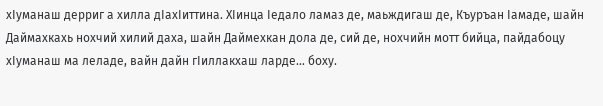хIуманаш дерриг а хилла дIахIиттина. ХIинца Iедало ламаз де, маьждигаш де, Къуръан Iамаде, шайн Даймахкахь нохчий хилий даха, шайн Даймехкан дола де, сий де, нохчийн мотт бийца, пайдабоцу хIуманаш ма леладе, вайн дайн гIиллакхаш ларде… боху.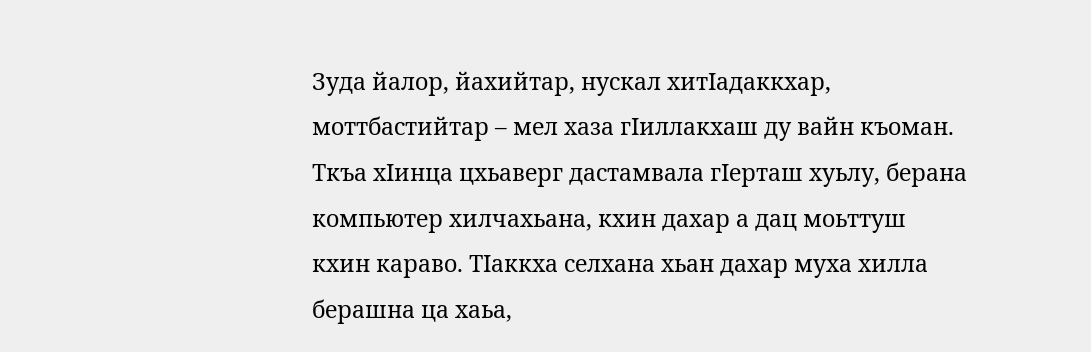Зуда йалор, йахийтар, нускал хитIадаккхар, моттбастийтар – мел хаза гIиллакхаш ду вайн къоман. Ткъа хIинца цхьаверг дастамвала гIерташ хуьлу, берана компьютер хилчахьана, кхин дахар а дац моьттуш кхин караво. ТIаккха селхана хьан дахар муха хилла берашна ца хаьа,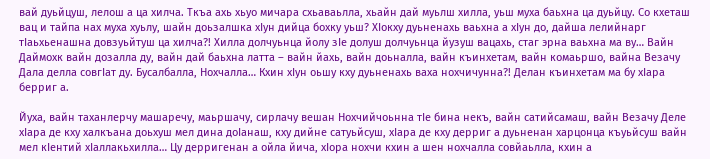вай дуьйцуш, лелош а ца хилча. Ткъа ахь хьуо мичара схьаваьлла, хьайн дай муьлш хилла, уьш муха баьхна ца дуьйцу. Со кхеташ вац и тайпа нах муха хуьлу, шайн доьзалшка хIун дийца бохку уьш? ХIокху дуьненахь ваьхна а хIун до, дайша лелийнарг тIаьхьенашна довзуьйтуш ца хилча?! Хилла долчуьнца йолу зIе долуш долчуьнца йузуш вацахь, стаг эрна ваьхна ма ву… Вайн Даймохк вайн дозалла ду, вайн дай баьхна латта – вайн йахь, вайн доьналла, вайн къинхетам, вайн комаьршо, вайна Везачу Дала делла совгIат ду. Бусалбалла, Нохчалла… Кхин хIун оьшу кху дуьненахь ваха нохчичунна?! Делан къинхетам ма бу хIара берриг а.

Йуха, вайн таханлерчу машаречу, маьршачу, сирлачу вешан Нохчийчоьнна тIе бина некъ, вайн сатийсамаш, вайн Везачу Деле хIара де кху халкъана доьхуш мел дина доIанаш, кху дийне сатуьйсуш, хIара де кху дерриг а дуьненан харцонца къуьйсуш вайн мел кIентий хIаллакьхилла… Цу дерригенан а ойла йича, хIора нохчи кхин а шен нохчалла совйаьлла, кхин а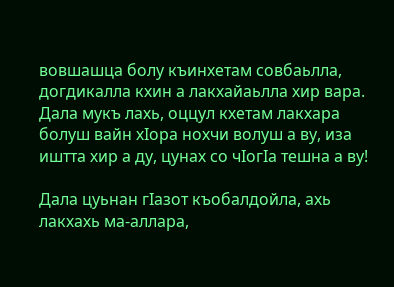вовшашца болу къинхетам совбаьлла, догдикалла кхин а лакхайаьлла хир вара. Дала мукъ лахь, оццул кхетам лакхара болуш вайн хIора нохчи волуш а ву, иза иштта хир а ду, цунах со чIогIа тешна а ву!

Дала цуьнан гIазот къобалдойла, ахь лакхахь ма-аллара,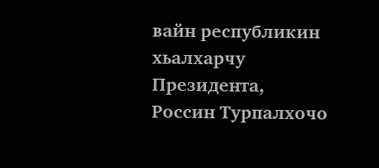вайн республикин хьалхарчу Президента, Россин Турпалхочо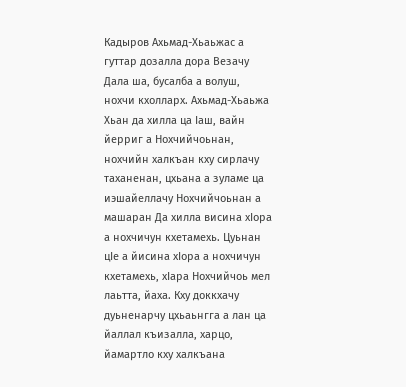Кадыров Ахьмад-Хьаьжас а гуттар дозалла дора Везачу Дала ша, бусалба а волуш, нохчи кхолларх. Ахьмад-Хьаьжа Хьан да хилла ца Iаш, вайн йерриг а Нохчийчоьнан, нохчийн халкъан кху сирлачу таханенан, цхьана а зуламе ца иэшайеллачу Нохчийчоьнан а машаран Да хилла висина хIора а нохчичун кхетамехь. Цуьнан цIе а йисина хIора а нохчичун кхетамехь, хIара Нохчийчоь мел лаьтта, йаха. Кху доккхачу дуьненарчу цхьаьнгга а лан ца йаллал къизалла, харцо, йамартло кху халкъана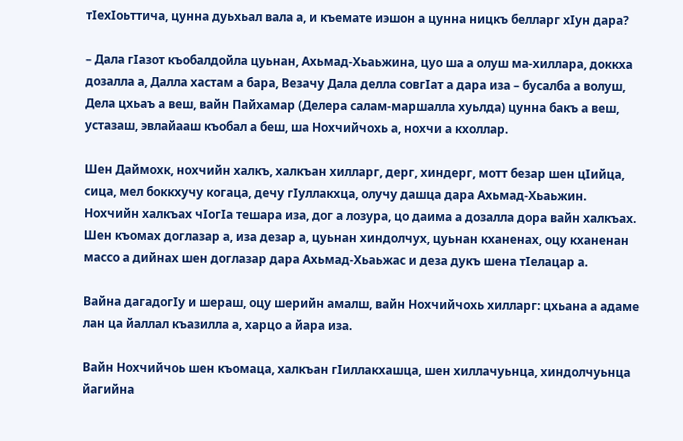тIехIоьттича, цунна дуьхьал вала а, и къемате иэшон а цунна ницкъ белларг хIун дара?

– Дала гIазот къобалдойла цуьнан, Ахьмад-Хьаьжина, цуо ша а олуш ма-хиллара, доккха дозалла а, Далла хастам а бара, Везачу Дала делла совгIат а дара иза – бусалба а волуш, Дела цхьаъ а веш, вайн Пайхамар (Делера салам-маршалла хуьлда) цунна бакъ а веш, устазаш, эвлайааш къобал а беш, ша Нохчийчохь а, нохчи а кхоллар.

Шен Даймохк, нохчийн халкъ, халкъан хилларг, дерг, хиндерг, мотт безар шен цIийца, сица, мел боккхучу когаца, дечу гIуллакхца, олучу дашца дара Ахьмад-Хьаьжин. Нохчийн халкъах чIогIа тешара иза, дог а лозура, цо даима а дозалла дора вайн халкъах. Шен къомах доглазар а, иза дезар а, цуьнан хиндолчух, цуьнан кханенах, оцу кханенан массо а дийнах шен доглазар дара Ахьмад-Хьаьжас и деза дукъ шена тIелацар а.

Вайна дагадогIу и шераш, оцу шерийн амалш, вайн Нохчийчохь хилларг: цхьана а адаме лан ца йаллал къазилла а, харцо а йара иза.

Вайн Нохчийчоь шен къомаца, халкъан гIиллакхашца, шен хиллачуьнца, хиндолчуьнца йагийна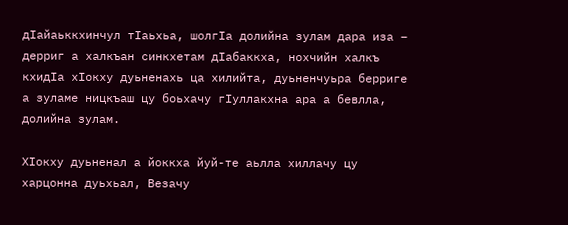дIайаьккхинчул тIаьхьа, шолгIа долийна зулам дара иза – дерриг а халкъан синкхетам дIабаккха, нохчийн халкъ кхидIа хIокху дуьненахь ца хилийта, дуьненчуьра берриге а зуламе ницкъаш цу боьхачу гIуллакхна ара а бевлла, долийна зулам.

ХIокху дуьненал а йоккха йуй-те аьлла хиллачу цу харцонна дуьхьал, Везачу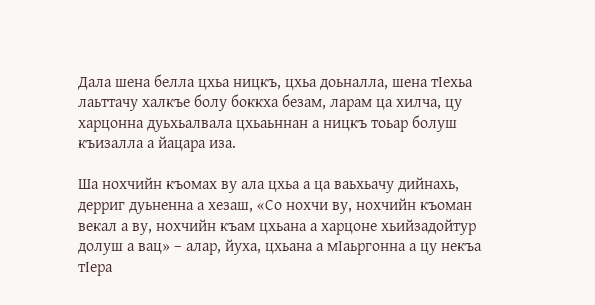Дала шена белла цхьа ницкъ, цхьа доьналла, шена тIехьа лаьттачу халкъе болу боккха безам, ларам ца хилча, цу харцонна дуьхьалвала цхьаьннан а ницкъ тоьар болуш къизалла а йацара иза.

Ша нохчийн къомах ву ала цхьа а ца ваьхьачу дийнахь, дерриг дуьненна а хезаш, «Со нохчи ву, нохчийн къоман векал а ву, нохчийн къам цхьана а харцоне хьийзадойтур долуш а вац» – алар, йуха, цхьана а мIаьргонна а цу некъа тIера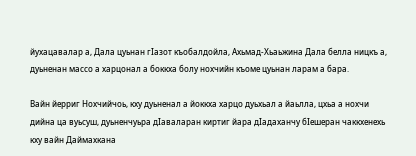йухацавалар а, Дала цуьнан гIазот къобалдойла, Ахьмад-Хьаьжина Дала белла ницкъ а, дуьненан массо а харцонал а боккха болу нохчийн къоме цуьнан ларам а бара.

Вайн йерриг Нохчийчоь, кху дуьненал а йоккха харцо дуьхьал а йаьлла, цхьа а нохчи дийна ца вуьсуш, дуьненчуьра дIаваларан киртиг йара дIадаханчу бIешеран чаккхенехь кху вайн Даймахкана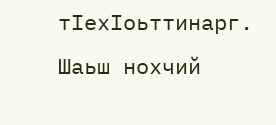тIехIоьттинарг. Шаьш нохчий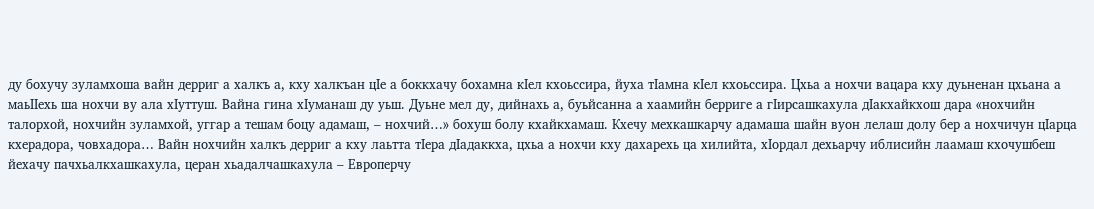ду бохучу зуламхоша вайн дерриг а халкъ а, кху халкъан цIе а боккхачу бохамна кIел кхоьссира, йуха тIамна кIел кхоьссира. Цхьа а нохчи вацара кху дуьненан цхьана а маьIIехь ша нохчи ву ала хIуттуш. Вайна гина хIуманаш ду уьш. Дуьне мел ду, дийнахь а, буьйсанна а хаамийн берриге а гIирсашкахула дIакхайкхош дара «нохчийн талорхой, нохчийн зуламхой, уггар а тешам боцу адамаш, – нохчий…» бохуш болу кхайкхамаш. Кхечу мехкашкарчу адамаша шайн вуон лелаш долу бер а нохчичун цIарца кхерадора, човхадора… Вайн нохчийн халкъ дерриг а кху лаьтта тIера дIадаккха, цхьа а нохчи кху дахарехь ца хилийта, хIордал дехьарчу иблисийн лаамаш кхочушбеш йехачу пачхьалкхашкахула, церан хьадалчашкахула – Европерчу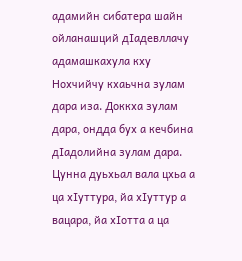адамийн сибатера шайн ойланашций дIадевллачу адамашкахула кху Нохчийчу кхаьчна зулам дара иза. Доккха зулам дара, ондда бух а кечбина дIадолийна зулам дара. Цунна дуьхьал вала цхьа а ца хIуттура, йа хIуттур а вацара, йа хIотта а ца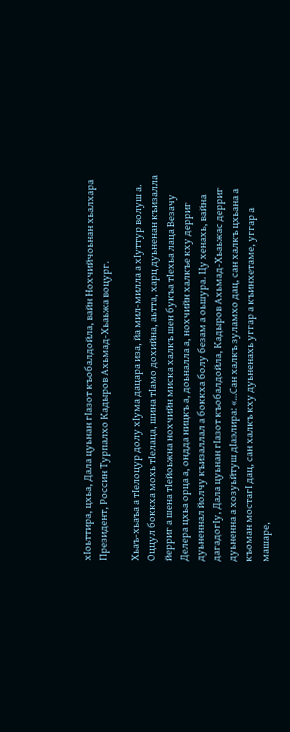хIоьттира, цхьа, Дала цуьнан гIазот къобалдойла, вайн Нохчийчоьнан хьалхара Президент, Россин Турпалхо Кадыров Ахьмад-Хьаьжа воцург.

Хьаъ-хьаъа а тIелоцур долу хIума дацара иза, йа мил-милла а хIуттур волуш а. Оццул боккха мохь тIелаца, шина тIамо дохийна, аьтта, харц дуьненан къизалла йерриг а шена тIейоьжна нохчийн миска халкъ шен букъа тIехьа лаца Везачу Делера цхьа орца а, ондда ницкъ а, доьналла а, нохчийн халкъе кху дерриг дуьненнал йолчу къизаллал а боккха болу безам а оьшура. Цу хенахь, вайна дагадогIу, Дала цуьнан гIазот къобалдойла, Кадыров Ахьмад-Хьаьжас дерриг дуьненна а хозуьйтуш дIаэлира: «…Сан халкъ зуламхо дац, сан халкъ цхьана а къоман мостагI дац, сан халкъ кху дуьненахь уггар а къинхетаме, уггар а машаре,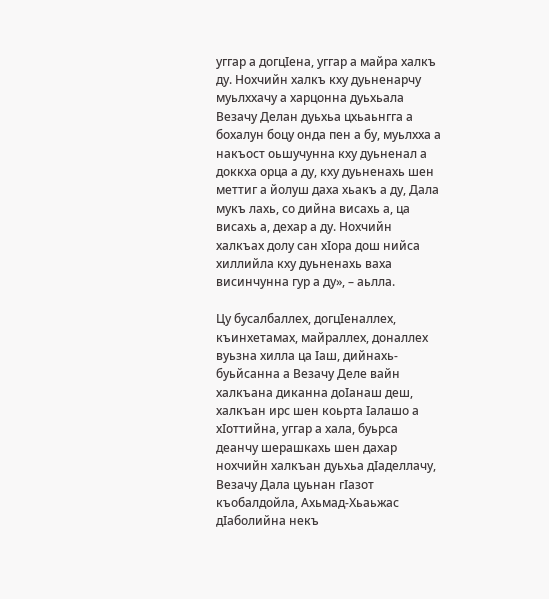уггар а догцIена, уггар а майра халкъ ду. Нохчийн халкъ кху дуьненарчу муьлххачу а харцонна дуьхьала Везачу Делан дуьхьа цхьаьнгга а бохалун боцу онда пен а бу, муьлхха а накъост оьшучунна кху дуьненал а доккха орца а ду, кху дуьненахь шен меттиг а йолуш даха хьакъ а ду, Дала мукъ лахь, со дийна висахь а, ца висахь а, дехар а ду. Нохчийн халкъах долу сан хIора дош нийса хиллийла кху дуьненахь ваха висинчунна гур а ду», – аьлла.

Цу бусалбаллех, догцIеналлех, къинхетамах, майраллех, доналлех вуьзна хилла ца Iаш, дийнахь-буьйсанна а Везачу Деле вайн халкъана диканна доIанаш деш, халкъан ирс шен коьрта Iалашо а хIоттийна, уггар а хала, буьрса деанчу шерашкахь шен дахар нохчийн халкъан дуьхьа дIаделлачу, Везачу Дала цуьнан гIазот къобалдойла, Ахьмад-Хьаьжас дIаболийна некъ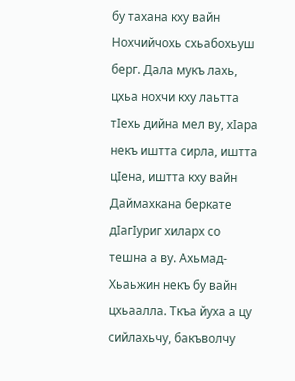бу тахана кху вайн Нохчийчохь схьабохьуш берг. Дала мукъ лахь, цхьа нохчи кху лаьтта тIехь дийна мел ву, хIара некъ иштта сирла, иштта цIена, иштта кху вайн Даймахкана беркате дIагIуриг хиларх со тешна а ву. Ахьмад-Хьаьжин некъ бу вайн цхьаалла. Ткъа йуха а цу сийлахьчу, бакъволчу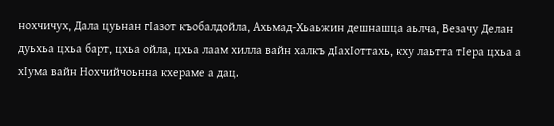нохчичух, Дала цуьнан гIазот къобалдойла, Ахьмад-Хьаьжин дешнашца аьлча, Везачу Делан дуьхьа цхьа барт, цхьа ойла, цхьа лаам хилла вайн халкъ дIахIоттахь, кху лаьтта тIера цхьа а хIума вайн Нохчийчоьнна кхераме а дац.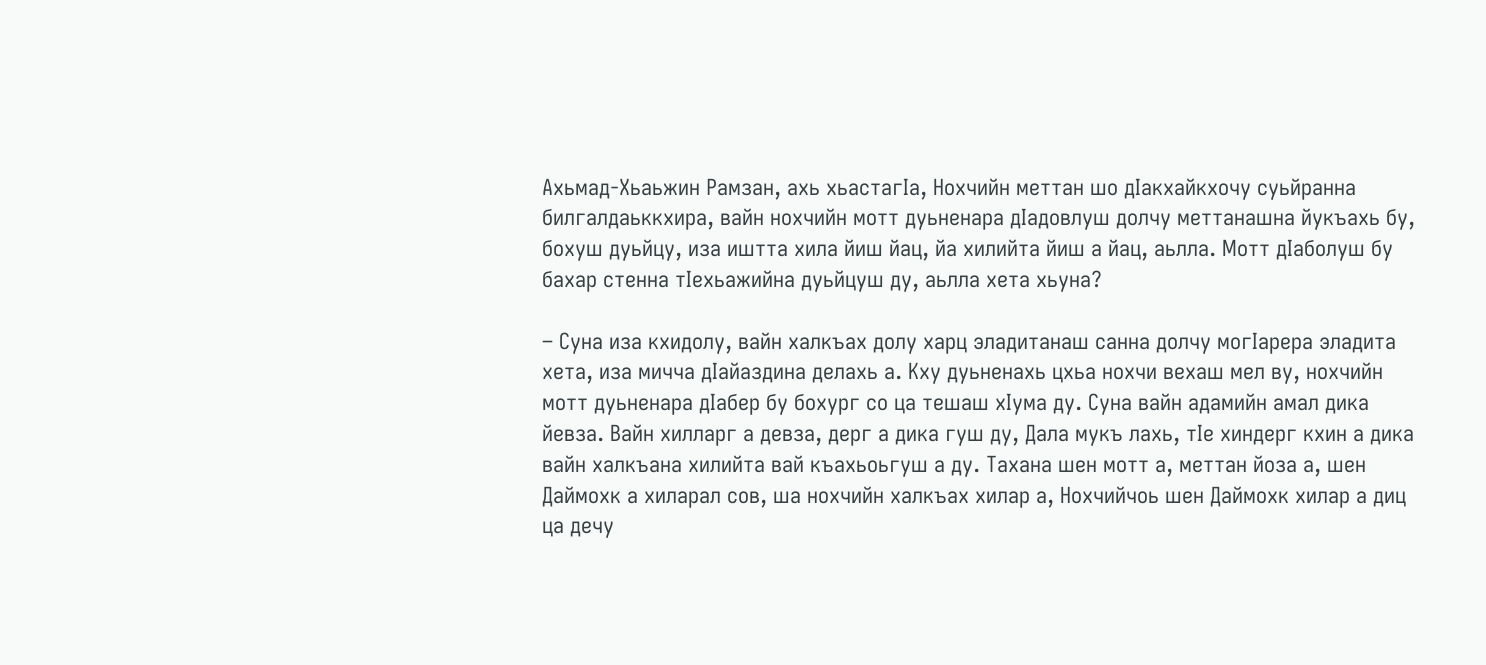Ахьмад-Хьаьжин Рамзан, ахь хьастагIа, Нохчийн меттан шо дIакхайкхочу суьйранна билгалдаьккхира, вайн нохчийн мотт дуьненара дIадовлуш долчу меттанашна йукъахь бу, бохуш дуьйцу, иза иштта хила йиш йац, йа хилийта йиш а йац, аьлла. Мотт дIаболуш бу бахар стенна тIехьажийна дуьйцуш ду, аьлла хета хьуна?

– Суна иза кхидолу, вайн халкъах долу харц эладитанаш санна долчу могIарера эладита хета, иза мичча дIайаздина делахь а. Кху дуьненахь цхьа нохчи вехаш мел ву, нохчийн мотт дуьненара дIабер бу бохург со ца тешаш хIума ду. Суна вайн адамийн амал дика йевза. Вайн хилларг а девза, дерг а дика гуш ду, Дала мукъ лахь, тIе хиндерг кхин а дика вайн халкъана хилийта вай къахьоьгуш а ду. Тахана шен мотт а, меттан йоза а, шен Даймохк а хиларал сов, ша нохчийн халкъах хилар а, Нохчийчоь шен Даймохк хилар а диц ца дечу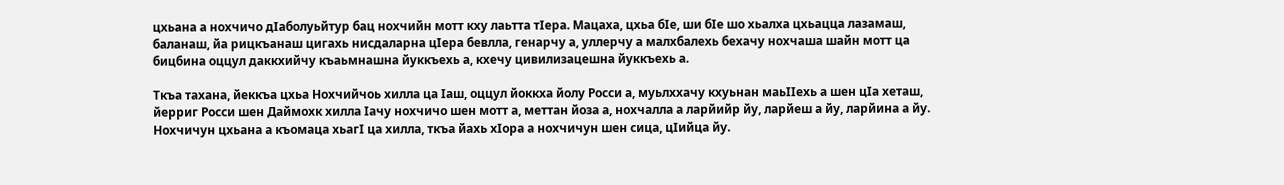цхьана а нохчичо дIаболуьйтур бац нохчийн мотт кху лаьтта тIера. Мацаха, цхьа бIе, ши бIе шо хьалха цхьацца лазамаш, баланаш, йа рицкъанаш цигахь нисдаларна цIера бевлла, генарчу а, уллерчу а малхбалехь бехачу нохчаша шайн мотт ца бицбина оццул даккхийчу къаьмнашна йуккъехь а, кхечу цивилизацешна йуккъехь а.

Ткъа тахана, йеккъа цхьа Нохчийчоь хилла ца Iаш, оццул йоккха йолу Росси а, муьлххачу кхуьнан маьIIехь а шен цIа хеташ, йерриг Росси шен Даймохк хилла Iачу нохчичо шен мотт а, меттан йоза а, нохчалла а ларйийр йу, ларйеш а йу, ларйина а йу. Нохчичун цхьана а къомаца хьагI ца хилла, ткъа йахь хIора а нохчичун шен сица, цIийца йу.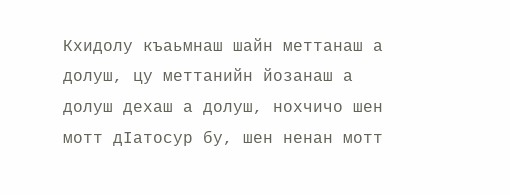Кхидолу къаьмнаш шайн меттанаш а долуш, цу меттанийн йозанаш а долуш дехаш а долуш, нохчичо шен мотт дIатосур бу, шен ненан мотт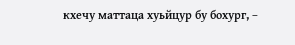кхечу маттаца хуьйцур бу бохург, –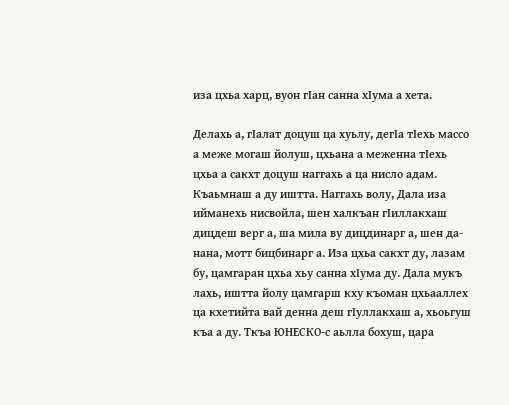иза цхьа харц, вуон гIан санна хIума а хета.

Делахь а, гIалат доцуш ца хуьлу, дегIа тIехь массо а меже могаш йолуш, цхьана а меженна тIехь цхьа а сакхт доцуш наггахь а ца нисло адам. Къаьмнаш а ду иштта. Наггахь волу, Дала иза ийманехь нисвойла, шен халкъан гIиллакхаш дицдеш верг а, ша мила ву дицдинарг а, шен да-нана, мотт бицбинарг а. Иза цхьа сакхт ду, лазам бу, цамгаран цхьа хьу санна хIума ду. Дала мукъ лахь, иштта йолу цамгарш кху къоман цхьааллех ца кхетийта вай денна деш гIуллакхаш а, хьоьгуш къа а ду. Ткъа ЮНЕСКО-с аьлла бохуш, цара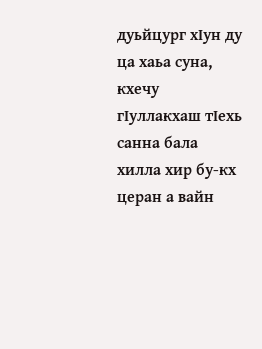дуьйцург хIун ду ца хаьа суна, кхечу гIуллакхаш тIехь санна бала хилла хир бу-кх церан а вайн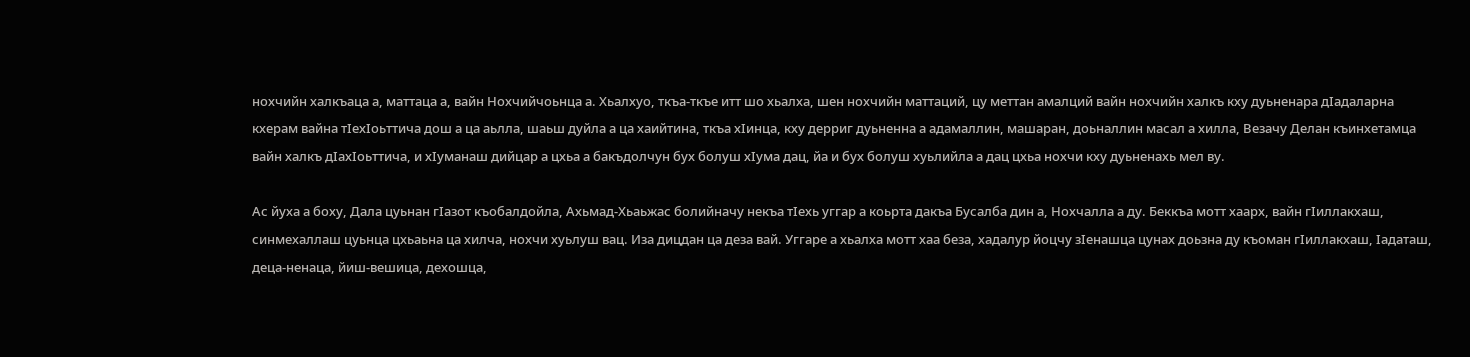нохчийн халкъаца а, маттаца а, вайн Нохчийчоьнца а. Хьалхуо, ткъа-ткъе итт шо хьалха, шен нохчийн маттаций, цу меттан амалций вайн нохчийн халкъ кху дуьненара дIадаларна кхерам вайна тIехIоьттича дош а ца аьлла, шаьш дуйла а ца хаийтина, ткъа хIинца, кху дерриг дуьненна а адамаллин, машаран, доьналлин масал а хилла, Везачу Делан къинхетамца вайн халкъ дIахIоьттича, и хIуманаш дийцар а цхьа а бакъдолчун бух болуш хIума дац, йа и бух болуш хуьлийла а дац цхьа нохчи кху дуьненахь мел ву.

Ас йуха а боху, Дала цуьнан гIазот къобалдойла, Ахьмад-Хьаьжас болийначу некъа тIехь уггар а коьрта дакъа Бусалба дин а, Нохчалла а ду. Беккъа мотт хаарх, вайн гIиллакхаш, синмехаллаш цуьнца цхьаьна ца хилча, нохчи хуьлуш вац. Иза дицдан ца деза вай. Уггаре а хьалха мотт хаа беза, хадалур йоцчу зIенашца цунах доьзна ду къоман гIиллакхаш, Iадаташ, деца-ненаца, йиш-вешица, дехошца,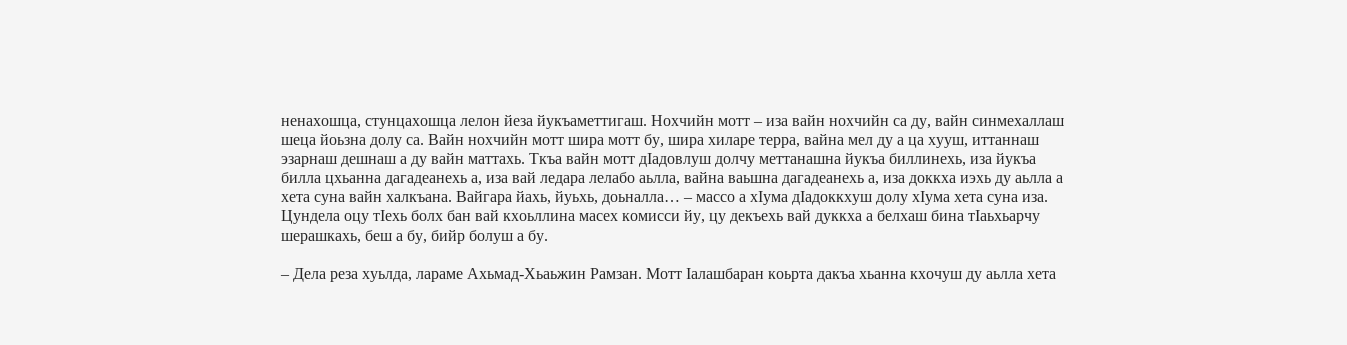ненахошца, стунцахошца лелон йеза йукъаметтигаш. Нохчийн мотт – иза вайн нохчийн са ду, вайн синмехаллаш шеца йоьзна долу са. Вайн нохчийн мотт шира мотт бу, шира хиларе терра, вайна мел ду а ца хууш, иттаннаш эзарнаш дешнаш а ду вайн маттахь. Ткъа вайн мотт дIадовлуш долчу меттанашна йукъа биллинехь, иза йукъа билла цхьанна дагадеанехь а, иза вай ледара лелабо аьлла, вайна ваьшна дагадеанехь а, иза доккха иэхь ду аьлла а хета суна вайн халкъана. Вайгара йахь, йуьхь, доьналла… – массо а хIума дIадоккхуш долу хIума хета суна иза. Цундела оцу тIехь болх бан вай кхоьллина масех комисси йу, цу декъехь вай дуккха а белхаш бина тIаьхьарчу шерашкахь, беш а бу, бийр болуш а бу.

– Дела реза хуьлда, лараме Ахьмад-Хьаьжин Рамзан. Мотт Iалашбаран коьрта дакъа хьанна кхочуш ду аьлла хета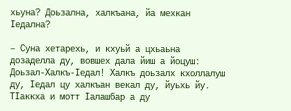хьуна? Доьзална, халкъана, йа мехкан Iедална?

– Суна хетарехь, и кхуьй а цхьаьна дозаделла ду, вовшех дала йиш а йоцуш: Доьзал-Халкъ-Iедал! Халкъ доьзалх кхоллалуш ду, Iедал цу халкъан векал ду, йуьхь йу. ТIаккха и мотт Iалашбар а ду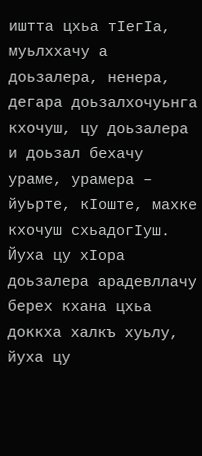иштта цхьа тIегIа, муьлххачу а доьзалера, ненера, дегара доьзалхочуьнга кхочуш, цу доьзалера и доьзал бехачу ураме, урамера – йуьрте, кIоште, махке кхочуш схьадогIуш. Йуха цу хIора доьзалера арадевллачу берех кхана цхьа доккха халкъ хуьлу, йуха цу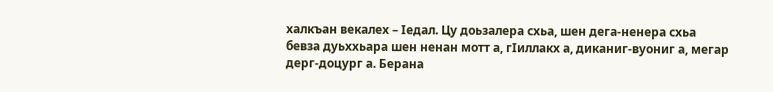халкъан векалех – Iедал. Цу доьзалера схьа, шен дега-ненера схьа бевза дуьххьара шен ненан мотт а, гIиллакх а, диканиг-вуониг а, мегар дерг-доцург а. Берана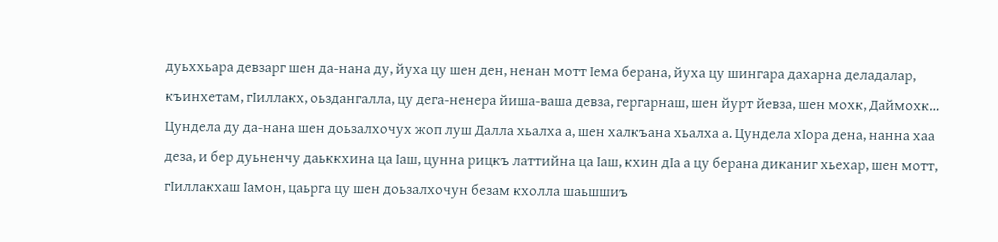дуьххьара девзарг шен да-нана ду, йуха цу шен ден, ненан мотт Iема берана, йуха цу шингара дахарна деладалар, къинхетам, гIиллакх, оьздангалла, цу дега-ненера йиша-ваша девза, гергарнаш, шен йурт йевза, шен мохк, Даймохк… Цундела ду да-нана шен доьзалхочух жоп луш Далла хьалха а, шен халкъана хьалха а. Цундела хIора дена, нанна хаа деза, и бер дуьненчу даьккхина ца Iаш, цунна рицкъ латтийна ца Iаш, кхин дIа а цу берана диканиг хьехар, шен мотт, гIиллакхаш Iамон, цаьрга цу шен доьзалхочун безам кхолла шаьшшиъ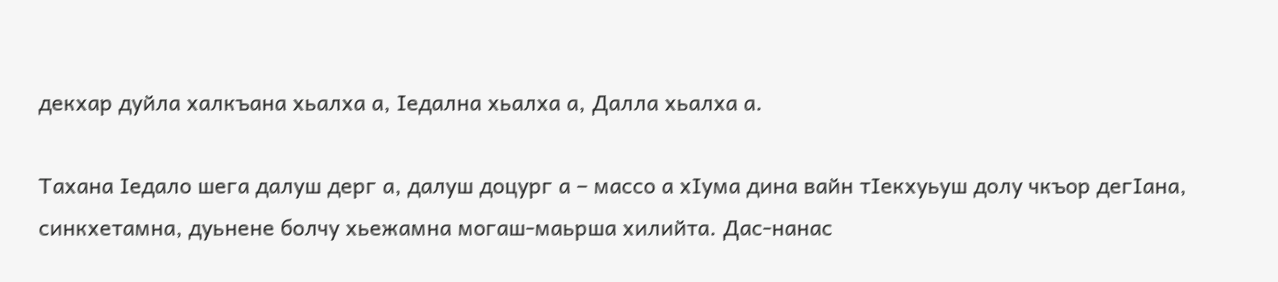декхар дуйла халкъана хьалха а, Iедална хьалха а, Далла хьалха а.

Тахана Iедало шега далуш дерг а, далуш доцург а – массо а хIума дина вайн тIекхуьуш долу чкъор дегIана, синкхетамна, дуьнене болчу хьежамна могаш-маьрша хилийта. Дас-нанас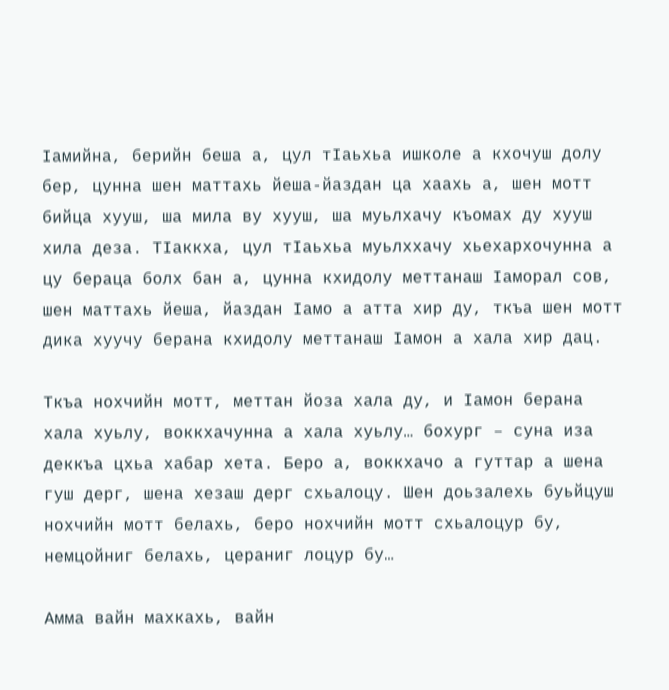Iамийна, берийн беша а, цул тIаьхьа ишколе а кхочуш долу бер, цунна шен маттахь йеша-йаздан ца хаахь а, шен мотт бийца хууш, ша мила ву хууш, ша муьлхачу къомах ду хууш хила деза. ТIаккха, цул тIаьхьа муьлххачу хьехархочунна а цу бераца болх бан а, цунна кхидолу меттанаш Iаморал сов, шен маттахь йеша, йаздан Iамо а атта хир ду, ткъа шен мотт дика хуучу берана кхидолу меттанаш Iамон а хала хир дац.

Ткъа нохчийн мотт, меттан йоза хала ду, и Iамон берана хала хуьлу, воккхачунна а хала хуьлу… бохург – суна иза деккъа цхьа хабар хета. Беро а, воккхачо а гуттар а шена гуш дерг, шена хезаш дерг схьалоцу. Шен доьзалехь буьйцуш нохчийн мотт белахь, беро нохчийн мотт схьалоцур бу, немцойниг белахь, цераниг лоцур бу…

Амма вайн махкахь, вайн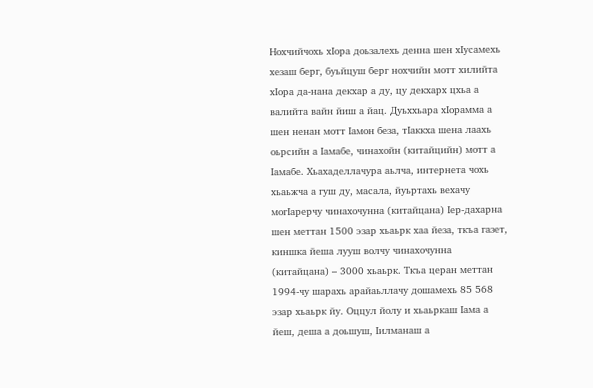Нохчийчохь хIора доьзалехь денна шен хIусамехь хезаш берг, буьйцуш берг нохчийн мотт хилийта хIора да-нана декхар а ду, цу декхарх цхьа а валийта вайн йиш а йац. Дуьххьара хIорамма а шен ненан мотт Iамон беза, тIаккха шена лаахь оьрсийн а Iамабе, чинахойн (китайцийн) мотт а Iамабе. Хьахаделлачура аьлча, интернета чохь хьаьжча а гуш ду, масала, йуьртахь вехачу могIарерчу чинахочунна (китайцана) Iер-дахарна шен меттан 1500 эзар хьаьрк хаа йеза, ткъа газет, киншка йеша лууш волчу чинахочунна (китайцана) – 3000 хьаьрк. Ткъа церан меттан 1994-чу шарахь арайаьллачу дошамехь 85 568 эзар хьаьрк йу. Оццул йолу и хьаьркаш Iама а йеш, деша а доьшуш, Iилманаш а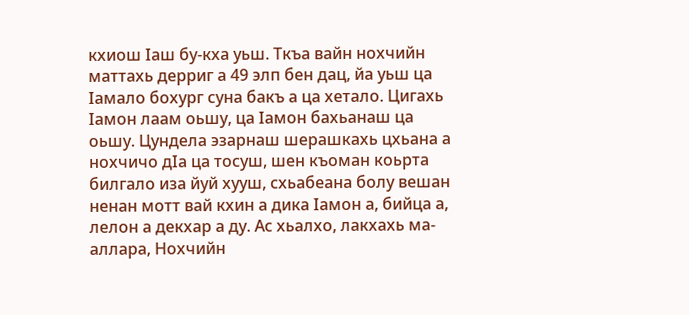кхиош Iаш бу-кха уьш. Ткъа вайн нохчийн маттахь дерриг а 49 элп бен дац, йа уьш ца Iамало бохург суна бакъ а ца хетало. Цигахь Iамон лаам оьшу, ца Iамон бахьанаш ца оьшу. Цундела эзарнаш шерашкахь цхьана а нохчичо дIа ца тосуш, шен къоман коьрта билгало иза йуй хууш, схьабеана болу вешан ненан мотт вай кхин а дика Iамон а, бийца а, лелон а декхар а ду. Ас хьалхо, лакхахь ма-аллара, Нохчийн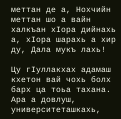меттан де а, Нохчийн меттан шо а вайн халкъан хIора дийнахь а, хIора шарахь а хир ду, Дала мукъ лахь!

Цу гIуллакхах адамаш кхетон вай чохь болх барх ца тоьа тахана. Ара а довлуш, университеташкахь,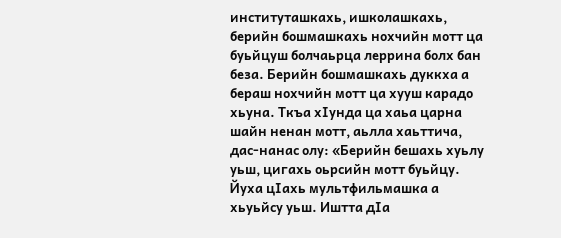институташкахь, ишколашкахь, берийн бошмашкахь нохчийн мотт ца буьйцуш болчаьрца леррина болх бан беза. Берийн бошмашкахь дуккха а бераш нохчийн мотт ца хууш карадо хьуна. Ткъа хIунда ца хаьа царна шайн ненан мотт, аьлла хаьттича, дас-нанас олу: «Берийн бешахь хуьлу уьш, цигахь оьрсийн мотт буьйцу. Йуха цIахь мультфильмашка а хьуьйсу уьш. Иштта дIа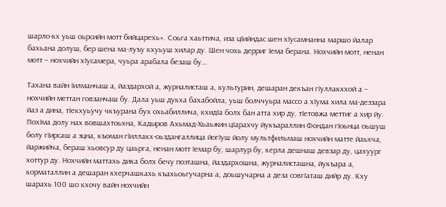шарло-кх уьш оьрсийн мотт бийцарехь». Соьга хаьттича, иза цIийндас шен хIусамнанна маршо йалар бахьана долуш, бер шена ма-луъу кхуьуш хилар ду. Шен чохь дерриг Iема берана. Нохчийн мотт, ненан мотт – нохчийн хIусамера, чуьра арабала безаш бу…

Тахана вайн Iилманчаш а, йаздархой а, журналисташ а, культурин, дешаран декъан гIуллакххой а – нохчийн меттан говзанчаш бу. Дала уьш дукха бахабойла, уьш болччуьра массо а хIума хила ма-деззара йаз а дина, тIекхуьучу чкъурана бух охьабиллича, кхидIа болх бан атта хир ду, тIетовжа меттиг а хир йу. ПохIма долу нах вовшахтоьхна, Кадыров Ахьмад-Хьаьжин цIарахчу йукъараллин Фондан гIоьнца оьшуш болу гIирсаш а эцна, къоман гIиллакх-оьздангаллица йогIуш йолу мультфильмаш нохчийн матте йаьхча, йаржийча, бераш хьовсур ду цаьрга, ненан мотт Iемар бу, шарлур бу, керла дешнаш девзар ду, цахуург хоттур ду. Нохчийн маттахь дика болх бечу поэташна, йаздархошна, журналисташна, йукъара а, корматаллин а дешаран кхерчашкахь къахьоьгучарна а, доьшучарна а деза совгIаташ дийр ду. Кху шарахь 100 шо кхочу вайн нохчийн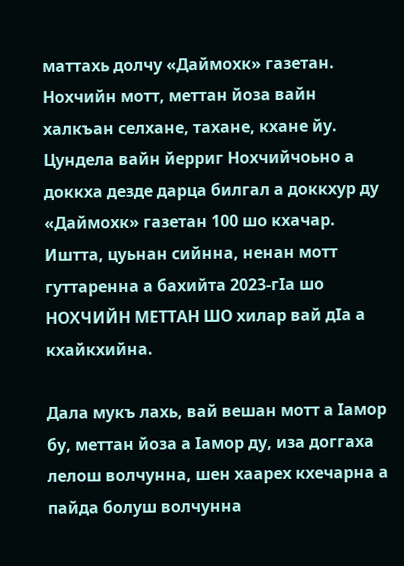маттахь долчу «Даймохк» газетан. Нохчийн мотт, меттан йоза вайн халкъан селхане, тахане, кхане йу. Цундела вайн йерриг Нохчийчоьно а доккха дезде дарца билгал а доккхур ду «Даймохк» газетан 100 шо кхачар. Иштта, цуьнан сийнна, ненан мотт гуттаренна а бахийта 2023-гIа шо НОХЧИЙН МЕТТАН ШО хилар вай дIа а кхайкхийна.

Дала мукъ лахь, вай вешан мотт а Iамор бу, меттан йоза а Iамор ду, иза доггаха лелош волчунна, шен хаарех кхечарна а пайда болуш волчунна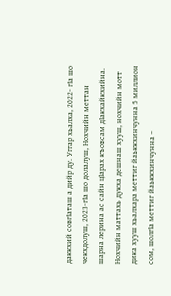даккхий совгIаташ а дийр ду. Уггар хьалха, 2022- гIа шо чекхдолуш, 2023-гIа шо долалуш, Нохчийн меттан шарна лерина ас сайн цIарах къовсам дIакхайкхийна. Нохчийн маттахь дукха дешнаш хууш, нохчийн мотт дика хууш хьалхара меттиг йаьккхинчунна 5 миллион сом, шолгIа меттиг йаьккхинчунна –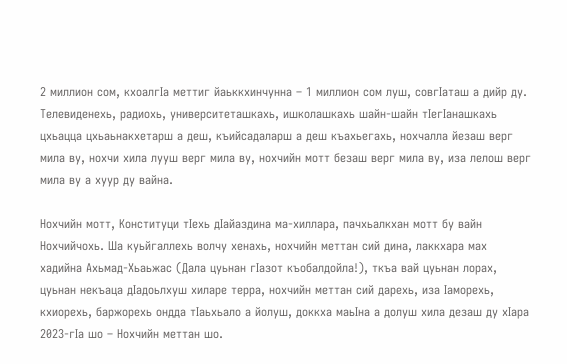2 миллион сом, кхоалгIа меттиг йаьккхинчунна – 1 миллион сом луш, совгIаташ а дийр ду. Телевиденехь, радиохь, университеташкахь, ишколашкахь шайн-шайн тIегIанашкахь цхьацца цхьаьнакхетарш а деш, къийсадаларш а деш къахьегахь, нохчалла йезаш верг мила ву, нохчи хила лууш верг мила ву, нохчийн мотт безаш верг мила ву, иза лелош верг мила ву а хуур ду вайна.

Нохчийн мотт, Конституци тIехь дIайаздина ма-хиллара, пачхьалкхан мотт бу вайн Нохчийчохь. Ша куьйгаллехь волчу хенахь, нохчийн меттан сий дина, лаккхара мах хадийна Ахьмад-Хьаьжас (Дала цуьнан гIазот къобалдойла!), ткъа вай цуьнан лорах, цуьнан некъаца дIадоьлхуш хиларе терра, нохчийн меттан сий дарехь, иза Iаморехь, кхиорехь, баржорехь ондда тIаьхьало а йолуш, доккха маьIна а долуш хила дезаш ду хIара 2023-гIа шо – Нохчийн меттан шо.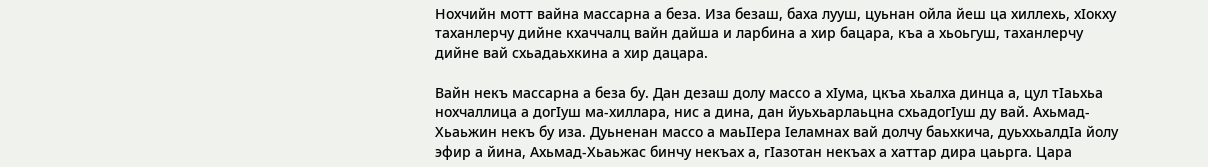Нохчийн мотт вайна массарна а беза. Иза безаш, баха лууш, цуьнан ойла йеш ца хиллехь, хIокху таханлерчу дийне кхаччалц вайн дайша и ларбина а хир бацара, къа а хьоьгуш, таханлерчу дийне вай схьадаьхкина а хир дацара.

Вайн некъ массарна а беза бу. Дан дезаш долу массо а хIума, цкъа хьалха динца а, цул тIаьхьа нохчаллица а догIуш ма-хиллара, нис а дина, дан йуьхьарлаьцна схьадогIуш ду вай. Ахьмад-Хьаьжин некъ бу иза. Дуьненан массо а маьIIера Iеламнах вай долчу баьхкича, дуьххьалдIа йолу эфир а йина, Ахьмад-Хьаьжас бинчу некъах а, гIазотан некъах а хаттар дира цаьрга. Цара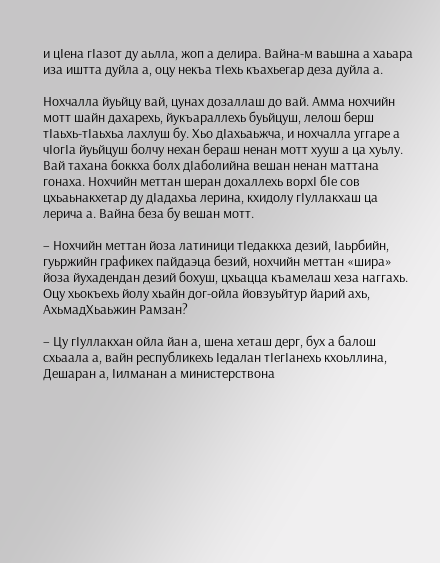и цIена гIазот ду аьлла, жоп а делира. Вайна-м ваьшна а хаьара иза иштта дуйла а, оцу некъа тIехь къахьегар деза дуйла а.

Нохчалла йуьйцу вай, цунах дозаллаш до вай. Амма нохчийн мотт шайн дахарехь, йукъараллехь буьйцуш, лелош берш тIаьхь-тIаьхьа лахлуш бу. Хьо дIахьаьжча, и нохчалла уггаре а чIогIа йуьйцуш болчу нехан бераш ненан мотт хууш а ца хуьлу. Вай тахана боккха болх дIаболийна вешан ненан маттана гонаха. Нохчийн меттан шеран дохаллехь ворхI бIе сов цхьаьнакхетар ду дIадахьа лерина, кхидолу гIуллакхаш ца лерича а. Вайна беза бу вешан мотт.

– Нохчийн меттан йоза латиници тIедаккха дезий, Iаьрбийн, гуьржийн графикех пайдаэца безий, нохчийн меттан «шира» йоза йухадендан дезий бохуш, цхьацца къамелаш хеза наггахь. Оцу хьокъехь йолу хьайн дог-ойла йовзуьйтур йарий ахь, АхьмадХьаьжин Рамзан?

– Цу гIуллакхан ойла йан а, шена хеташ дерг, бух а балош схьаала а, вайн республикехь Iедалан тIегIанехь кхоьллина, Дешаран а, Iилманан а министерствона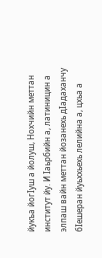йукъа йогIуш а йолуш, Нохчийн меттан институт йу. И Iаьрбийн а, латиницин а элпаш вайн меттан йозанехь дIадаханчу бIешеран йуьххьехь лелийна а, цхьа а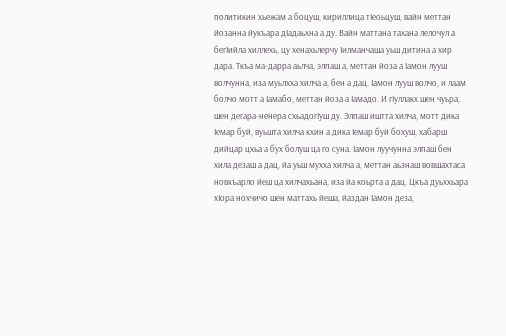политикин хьежам а боцуш, кириллица тIеоьцуш, вайн меттан йозанна йукъара дIадаьхна а ду. Вайн маттана тахана лелочул а бегIийла хиллехь, цу хенахьлерчу Iилманчаша уьш дитина а хир дара. Ткъа ма-дарра аьлча, элпаш а, меттан йоза а Iамон лууш волчунна, иза муьлхха хилча а, бен а дац. Iамон лууш волчо, и лаам болчо мотт а Iамабо, меттан йоза а Iамадо. И гIуллакх шен чуьра, шен дегара-ненера схьадогIуш ду. Элпаш иштта хилча, мотт дика Iемар буй, вуьшта хилча кхин а дика Iемар буй бохуш, хабарш дийцар цхьа а бух болуш ца го суна. Iамон луучунна элпаш бен хила дезаш а дац, йа уьш мухха хилча а, меттан аьзнаш вовшахтаса новкъарло йеш ца хилчахьана, иза йа коьрта а дац. Цкъа дуьххьара хIора нохчичо шен маттахь йеша, йаздан Iамон деза,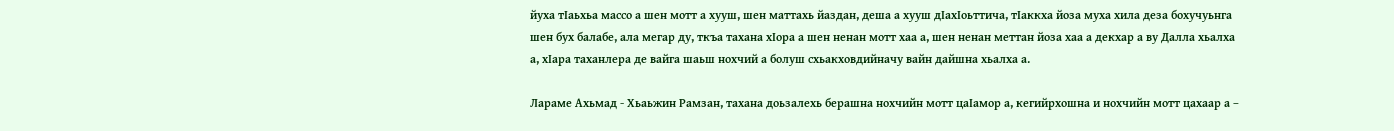йуха тIаьхьа массо а шен мотт а хууш, шен маттахь йаздан, деша а хууш дIахIоьттича, тIаккха йоза муха хила деза бохучуьнга шен бух балабе, ала мегар ду, ткъа тахана хIора а шен ненан мотт хаа а, шен ненан меттан йоза хаа а декхар а ву Далла хьалха а, хIара таханлера де вайга шаьш нохчий а болуш схьакховдийначу вайн дайшна хьалха а.

Лараме Ахьмад - Хьаьжин Рамзан, тахана доьзалехь берашна нохчийн мотт цаIамор а, кегийрхошна и нохчийн мотт цахаар а –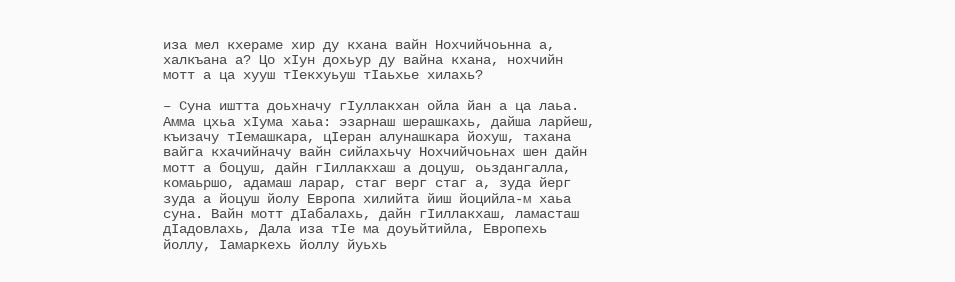иза мел кхераме хир ду кхана вайн Нохчийчоьнна а, халкъана а? Цо хIун дохьур ду вайна кхана, нохчийн мотт а ца хууш тIекхуьуш тIаьхье хилахь?

– Суна иштта доьхначу гIуллакхан ойла йан а ца лаьа. Амма цхьа хIума хаьа: эзарнаш шерашкахь, дайша ларйеш, къизачу тIемашкара, цIеран алунашкара йохуш, тахана вайга кхачийначу вайн сийлахьчу Нохчийчоьнах шен дайн мотт а боцуш, дайн гIиллакхаш а доцуш, оьздангалла, комаьршо, адамаш ларар, стаг верг стаг а, зуда йерг зуда а йоцуш йолу Европа хилийта йиш йоцийла-м хаьа суна. Вайн мотт дIабалахь, дайн гIиллакхаш, ламасташ дIадовлахь, Дала иза тIе ма доуьйтийла, Европехь йоллу, Iамаркехь йоллу йуьхь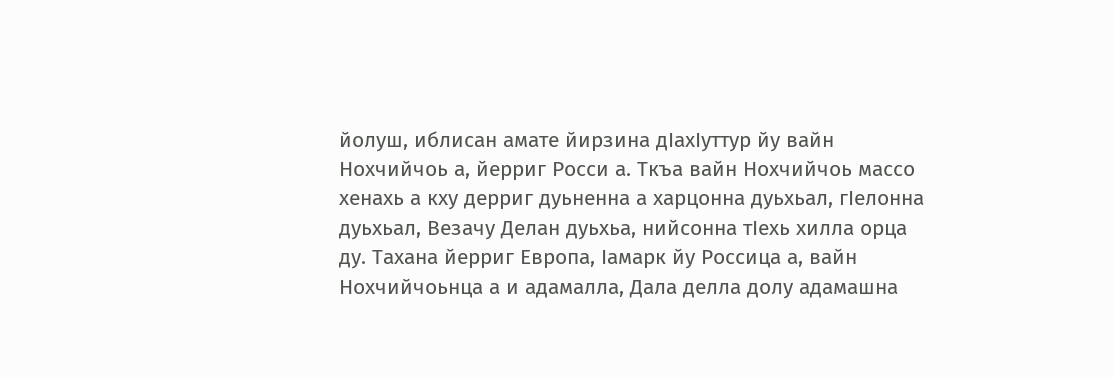йолуш, иблисан амате йирзина дIахIуттур йу вайн Нохчийчоь а, йерриг Росси а. Ткъа вайн Нохчийчоь массо хенахь а кху дерриг дуьненна а харцонна дуьхьал, гIелонна дуьхьал, Везачу Делан дуьхьа, нийсонна тIехь хилла орца ду. Тахана йерриг Европа, Iамарк йу Россица а, вайн Нохчийчоьнца а и адамалла, Дала делла долу адамашна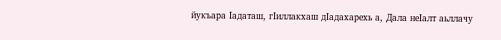йукъара Iадаташ, гIиллакхаш дIадахарехь а, Дала неIалт аьллачу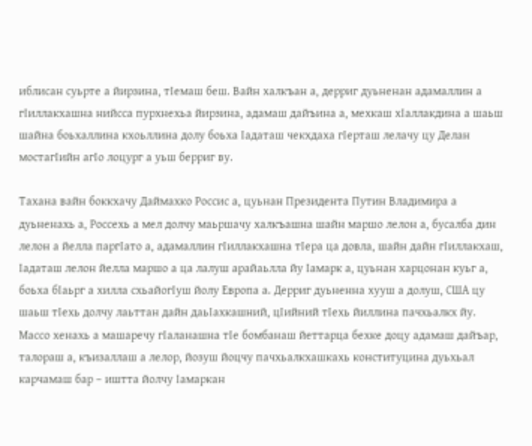иблисан суьрте а йирзина, тIемаш беш. Вайн халкъан а, дерриг дуьненан адамаллин а гIиллакхашна нийсса пурхнехьа йирзина, адамаш дайъина а, мехкаш хIаллакдина а шаьш шайна боьхаллина кхоьллина долу боьха Iадаташ чекхдаха гIерташ лелачу цу Делан мостагIийн агIо лоцург а уьш берриг ву.

Тахана вайн боккхачу Даймахко Россис а, цуьнан Президента Путин Владимира а дуьненахь а, Россехь а мел долчу маьршачу халкъашна шайн маршо лелон а, бусалба дин лелон а йелла паргIато а, адамаллин гIиллакхашна тIера ца довла, шайн дайн гIиллакхаш, Iадаташ лелон йелла маршо а ца лалуш арайаьлла йу Iамарк а, цуьнан харцонан куьг а, боьха бIаьрг а хилла схьайогIуш йолу Европа а. Дерриг дуьненна хууш а долуш, США цу шаьш тIехь долчу лаьттан дайн даьIахкашний, цIийний тIехь йиллина пачхьалкх йу. Массо хенахь а машаречу гIаланашна тIе бомбанаш йеттарца бехке доцу адамаш дайъар, талораш а, къизаллаш а лелор, йозуш йоцчу пачхьалкхашкахь конституцина дуьхьал карчамаш бар – иштта йолчу Iамаркан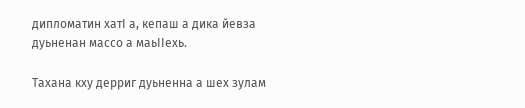дипломатин хатI а, кепаш а дика йевза дуьненан массо а маьIIехь.

Тахана кху дерриг дуьненна а шех зулам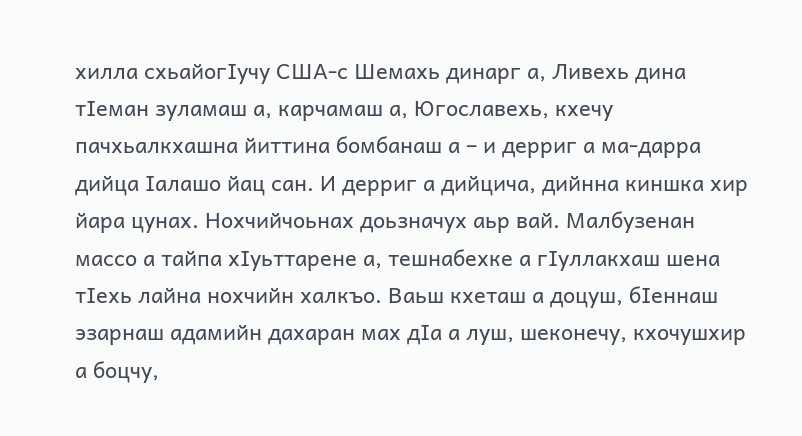хилла схьайогIучу США-с Шемахь динарг а, Ливехь дина тIеман зуламаш а, карчамаш а, Югославехь, кхечу пачхьалкхашна йиттина бомбанаш а – и дерриг а ма-дарра дийца Iалашо йац сан. И дерриг а дийцича, дийнна киншка хир йара цунах. Нохчийчоьнах доьзначух аьр вай. Малбузенан массо а тайпа хIуьттарене а, тешнабехке а гIуллакхаш шена тIехь лайна нохчийн халкъо. Ваьш кхеташ а доцуш, бIеннаш эзарнаш адамийн дахаран мах дIа а луш, шеконечу, кхочушхир а боцчу,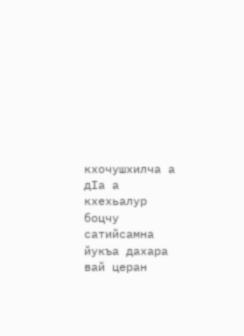кхочушхилча а дIа а кхехьалур боцчу сатийсамна йукъа дахара вай церан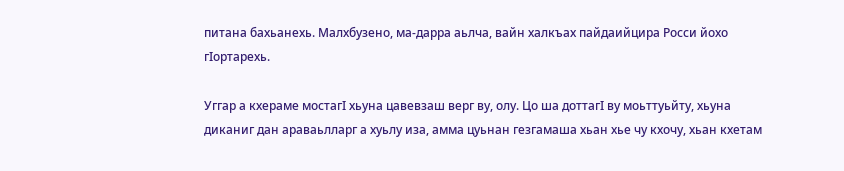питана бахьанехь. Малхбузено, ма-дарра аьлча, вайн халкъах пайдаийцира Росси йохо гIортарехь.

Уггар а кхераме мостагI хьуна цавевзаш верг ву, олу. Цо ша доттагI ву моьттуьйту, хьуна диканиг дан араваьлларг а хуьлу иза, амма цуьнан гезгамаша хьан хье чу кхочу, хьан кхетам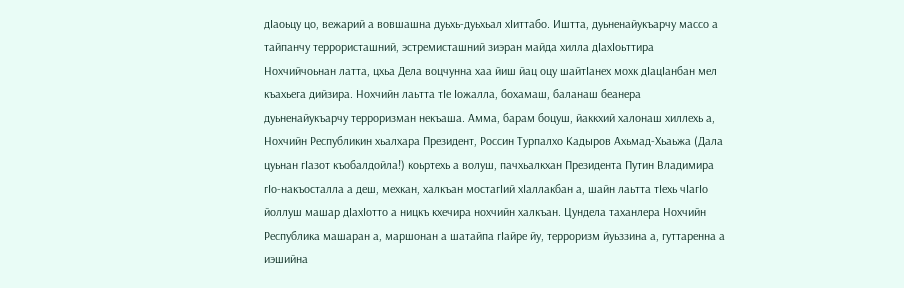дIаоьцу цо, вежарий а вовшашна дуьхь-дуьхьал хIиттабо. Иштта, дуьненайукъарчу массо а тайпанчу террористашний, эстремисташний зиэран майда хилла дIахIоьттира Нохчийчоьнан латта, цхьа Дела воцчунна хаа йиш йац оцу шайтIанех мохк дIацIанбан мел къахьега дийзира. Нохчийн лаьтта тIе Iожалла, бохамаш, баланаш беанера дуьненайукъарчу терроризман некъаша. Амма, барам боцуш, йаккхий халонаш хиллехь а, Нохчийн Республикин хьалхара Президент, Россин Турпалхо Кадыров Ахьмад-Хьаьжа (Дала цуьнан гIазот къобалдойла!) коьртехь а волуш, пачхьалкхан Президента Путин Владимира гIо-накъосталла а деш, мехкан, халкъан мостагIий хIаллакбан а, шайн лаьтта тIехь чIагIо йоллуш машар дIахIотто а ницкъ кхечира нохчийн халкъан. Цундела таханлера Нохчийн Республика машаран а, маршонан а шатайпа гIайре йу, терроризм йуьззина а, гуттаренна а иэшийна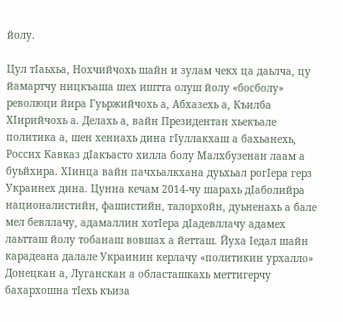йолу.

Цул тIаьхьа, Нохчийчохь шайн и зулам чекх ца даьлча, цу йамартчу ницкъаша шех иштта олуш йолу «босболу» революци йира Гуьржийчохь а, Абхазехь а, Къилба ХIирийчохь а. Делахь а, вайн Президентан хьекъале политика а, шен хеннахь дина гIуллакхаш а бахьанехь, Россих Кавказ дIакъасто хилла болу Малхбузенан лаам а буьйхира. ХIинца вайн пачхьалкхана дуьхьал рогIера герз Украинех дина. Цунна кечам 2014-чу шарахь дIаболийра националистийн, фашистийн, талорхойн, дуьненахь а бале мел бевллачу, адамаллин хотIера дIадевллачу адамех лаьтташ йолу тобанаш вовшах а йетташ. Йуха Iедал шайн карадеана далале Украинин керлачу «политикин урхалло» Донецкан а, Луганскан а областашкахь меттигерчу бахархошна тIехь къиза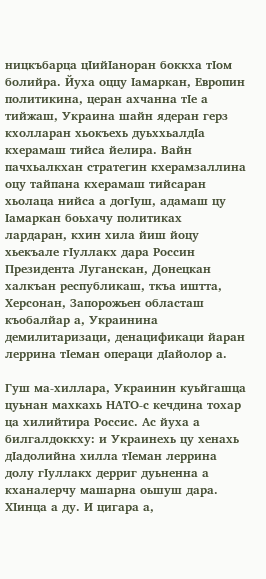ницкъбарца цIийIаноран боккха тIом болийра. Йуха оццу Iамаркан, Европин политикина, церан ахчанна тIе а тийжаш, Украина шайн ядеран герз кхолларан хьокъехь дуьххьалдIа кхерамаш тийса йелира. Вайн пачхьалкхан стратегин кхерамзаллина оцу тайпана кхерамаш тийсаран хьолаца нийса а догIуш, адамаш цу Iамаркан боьхачу политиках лардаран, кхин хила йиш йоцу хьекъале гIуллакх дара Россин Президента Луганскан, Донецкан халкъан республикаш, ткъа иштта, Херсонан, Запорожьен областаш къобалйар а, Украинина демилитаризаци, денацификаци йаран леррина тIеман операци дIайолор а.

Гуш ма-хиллара, Украинин куьйгашца цуьнан махкахь НАТО-с кечдина тохар ца хилийтира Россис. Ас йуха а билгалдоккху: и Украинехь цу хенахь дIадолийна хилла тIеман леррина долу гIуллакх дерриг дуьненна а кханалерчу машарна оьшуш дара. ХIинца а ду. И цигара а,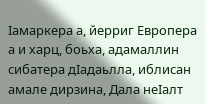Iамаркера а, йерриг Европера а и харц, боьха, адамаллин сибатера дIадаьлла, иблисан амале дирзина, Дала неIалт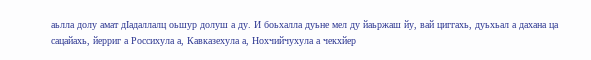аьлла долу амат дIадаллалц оьшур долуш а ду. И боьхалла дуьне мел ду йаьржаш йу, вай циггахь, дуьхьал а дахана ца сацайахь, йерриг а Россихула а, Кавказехула а, Нохчийчухула а чекхйер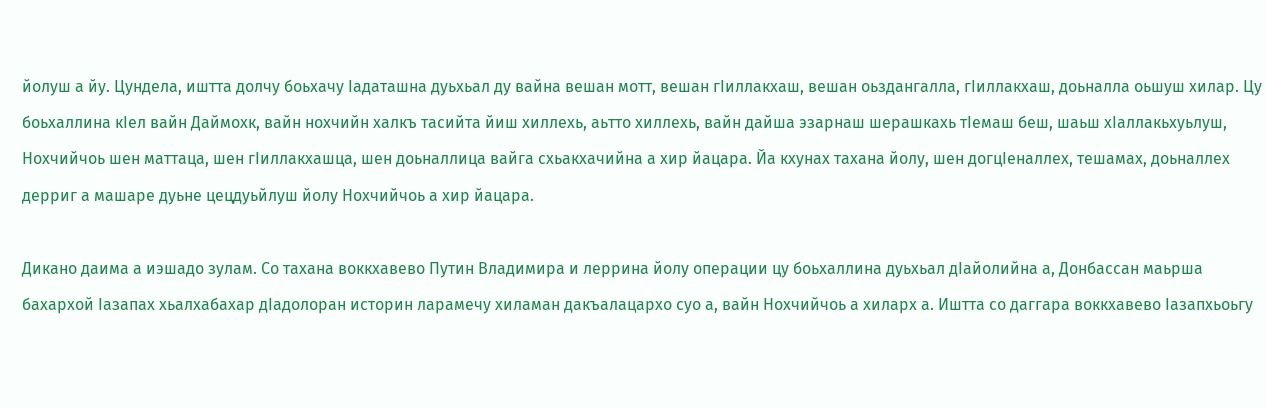йолуш а йу. Цундела, иштта долчу боьхачу Iадаташна дуьхьал ду вайна вешан мотт, вешан гIиллакхаш, вешан оьздангалла, гIиллакхаш, доьналла оьшуш хилар. Цу боьхаллина кIел вайн Даймохк, вайн нохчийн халкъ тасийта йиш хиллехь, аьтто хиллехь, вайн дайша эзарнаш шерашкахь тIемаш беш, шаьш хIаллакьхуьлуш, Нохчийчоь шен маттаца, шен гIиллакхашца, шен доьналлица вайга схьакхачийна а хир йацара. Йа кхунах тахана йолу, шен догцIеналлех, тешамах, доьналлех дерриг а машаре дуьне цецдуьйлуш йолу Нохчийчоь а хир йацара.

Дикано даима а иэшадо зулам. Со тахана воккхавево Путин Владимира и леррина йолу операции цу боьхаллина дуьхьал дIайолийна а, Донбассан маьрша бахархой Iазапах хьалхабахар дIадолоран историн ларамечу хиламан дакъалацархо суо а, вайн Нохчийчоь а хиларх а. Иштта со даггара воккхавево Iазапхьоьгу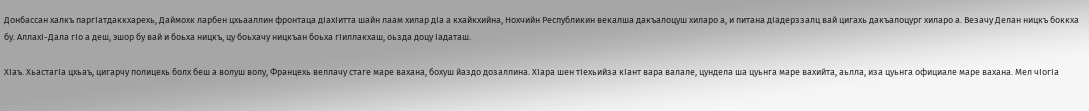Донбассан халкъ паргIатдаккхарехь, Даймохк ларбен цхьааллин фронтаца дIахIитта шайн лаам хилар дIа а кхайкхийна, Нохчийн Республикин векалша дакъалоцуш хиларо а, и питана дIадерззалц вай цигахь дакъалоцург хиларо а. Везачу Делан ницкъ боккха бу. АллахI-Дала гIо а деш, эшор бу вай и боьха ницкъ, цу боьхачу ницкъан боьха гIиллакхаш, оьзда доцу Iадаташ.

ХIаъ. ХьастагIа цхьаъ, цигарчу полицехь болх беш а волуш волу, Францехь веллачу стаге маре вахана, бохуш йаздо дозаллина. ХIара шен тIехьийза кIант вара валале, цундела ша цуьнга маре вахийта, аьлла, иза цуьнга официале маре вахана. Мел чIогIа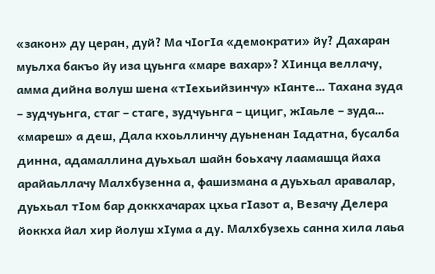«закон» ду церан, дуй? Ма чIогIа «демократи» йу? Дахаран муьлха бакъо йу иза цуьнга «маре вахар»? ХIинца веллачу, амма дийна волуш шена «тIехьийзинчу» кIанте… Тахана зуда – зудчуьнга, стаг – стаге, зудчуьнга – цициг, жIаьле – зуда… «мареш» а деш, Дала кхоьллинчу дуьненан Iадатна, бусалба динна, адамаллина дуьхьал шайн боьхачу лаамашца йаха арайаьллачу Малхбузенна а, фашизмана а дуьхьал аравалар, дуьхьал тIом бар доккхачарах цхьа гIазот а, Везачу Делера йоккха йал хир йолуш хIума а ду. Малхбузехь санна хила лаьа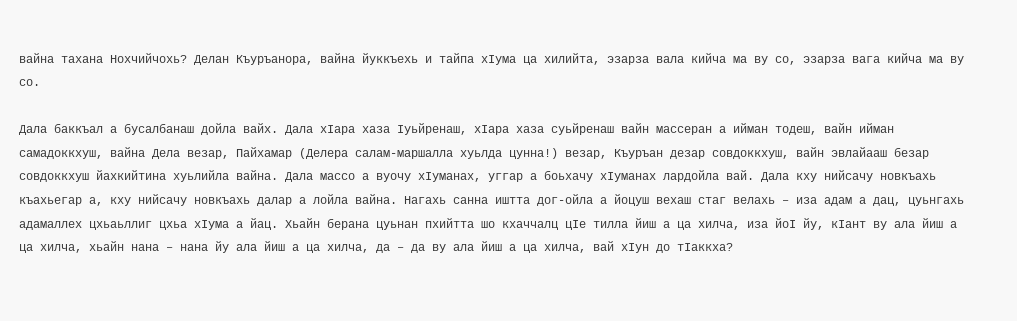вайна тахана Нохчийчохь? Делан Къуръанора, вайна йуккъехь и тайпа хIума ца хилийта, эзарза вала кийча ма ву со, эзарза вага кийча ма ву со.

Дала баккъал а бусалбанаш дойла вайх. Дала хIара хаза Iуьйренаш, хIара хаза суьйренаш вайн массеран а ийман тодеш, вайн ийман самадоккхуш, вайна Дела везар, Пайхамар (Делера салам-маршалла хуьлда цунна!) везар, Къуръан дезар совдоккхуш, вайн эвлайааш безар совдоккхуш йахкийтина хуьлийла вайна. Дала массо а вуочу хIуманах, уггар а боьхачу хIуманах лардойла вай. Дала кху нийсачу новкъахь къахьегар а, кху нийсачу новкъахь далар а лойла вайна. Нагахь санна иштта дог-ойла а йоцуш вехаш стаг велахь – иза адам а дац, цуьнгахь адамаллех цхьаьллиг цхьа хIума а йац. Хьайн берана цуьнан пхийтта шо кхаччалц цIе тилла йиш а ца хилча, иза йоI йу, кIант ву ала йиш а ца хилча, хьайн нана – нана йу ала йиш а ца хилча, да – да ву ала йиш а ца хилча, вай хIун до тIаккха?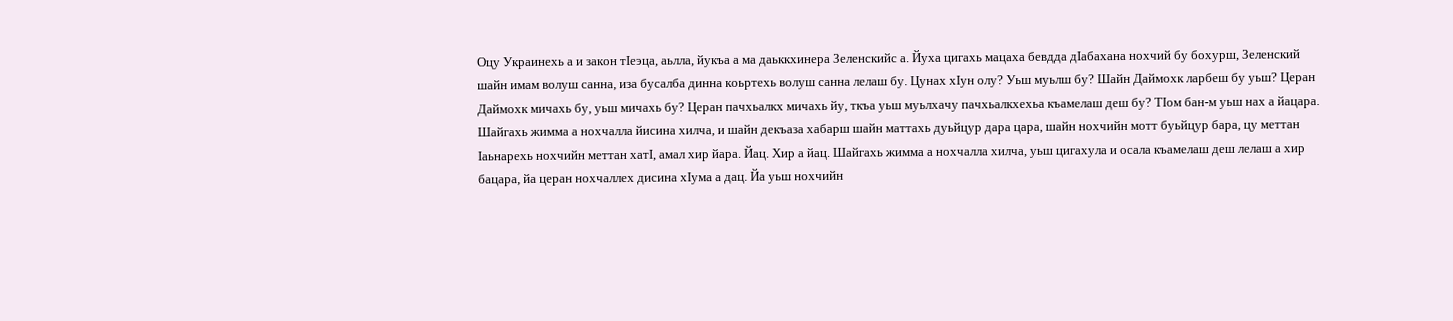Оцу Украинехь а и закон тIеэца, аьлла, йукъа а ма даьккхинера Зеленскийс а. Йуха цигахь мацаха бевдда дIабахана нохчий бу бохурш, Зеленский шайн имам волуш санна, иза бусалба динна коьртехь волуш санна лелаш бу. Цунах хIун олу? Уьш муьлш бу? Шайн Даймохк ларбеш бу уьш? Церан Даймохк мичахь бу, уьш мичахь бу? Церан пачхьалкх мичахь йу, ткъа уьш муьлхачу пачхьалкхехьа къамелаш деш бу? ТIом бан-м уьш нах а йацара. Шайгахь жимма а нохчалла йисина хилча, и шайн декъаза хабарш шайн маттахь дуьйцур дара цара, шайн нохчийн мотт буьйцур бара, цу меттан Iаьнарехь нохчийн меттан хатI, амал хир йара. Йац. Хир а йац. Шайгахь жимма а нохчалла хилча, уьш цигахула и осала къамелаш деш лелаш а хир бацара, йа церан нохчаллех дисина хIума а дац. Йа уьш нохчийн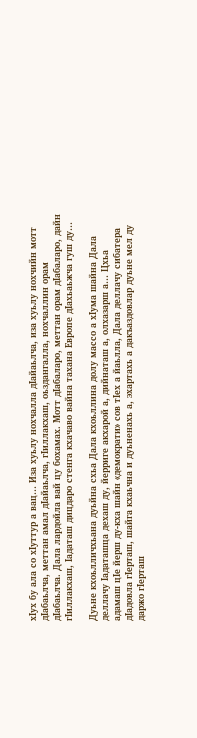хIух бу ала со хIуттур а вац… Иза хуьлу нохчалла дIайаьлча, иза хуьлу нохчийн мотт дIабаьлча, меттан амал дIайаьлча, гIиллакхаш, оьздангалла, нохчаллин орам дIабаьлча. Дала лардойла вай цу бохамах. Мотт дIабаларо, меттан орам дIабаларо, дайн гIиллакхаш, Iадаташ дицдаро стенга кхачаво вайна тахана Европе дIахьаьжча гуш ду…

Дуьне кхоьлличхьана дуьйна схьа Дала кхоьллина долу массо а хIума шайна Дала деллачу Iадаташца дехаш ду, йерриге акхарой а, дийнаташ а, олхазарш а… Цхьа адамаш цIе йерш ду-кха шайн «демократи» сов тIех а йаьлла, Дала деллачу сибатера дIадовла гIерташ, шайга кхаьчна и дуьненахь а, эхартахь а дакъаздовлар дуьне мел ду даржо гIерташ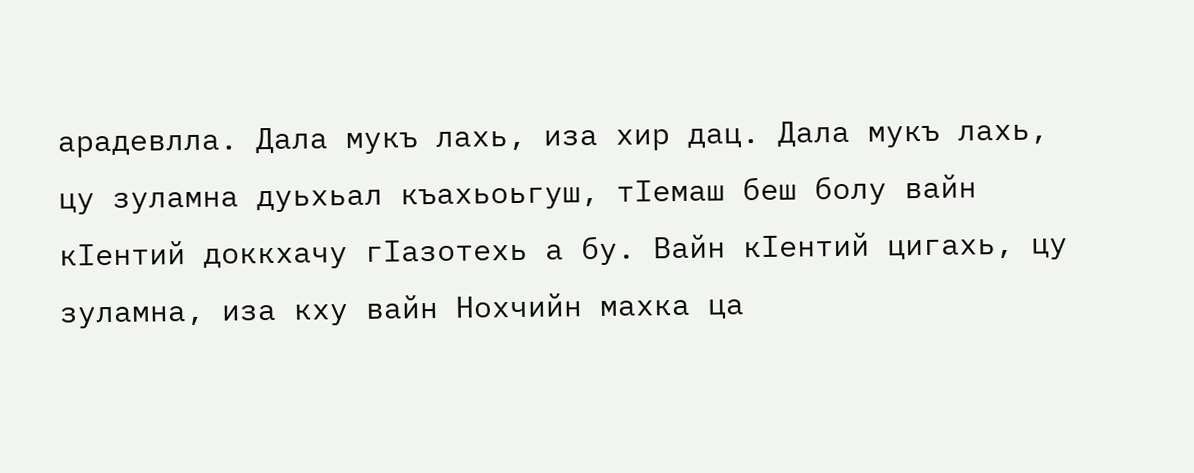арадевлла. Дала мукъ лахь, иза хир дац. Дала мукъ лахь, цу зуламна дуьхьал къахьоьгуш, тIемаш беш болу вайн кIентий доккхачу гIазотехь а бу. Вайн кIентий цигахь, цу зуламна, иза кху вайн Нохчийн махка ца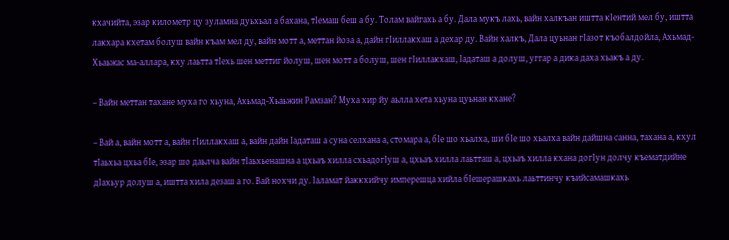кхачийта, эзар километр цу зуламна дуьхьал а бахана, тIемаш беш а бу. Толам вайгахь а бу. Дала мукъ лахь, вайн халкъан иштта кIентий мел бу, иштта лакхара кхетам болуш вайн къам мел ду, вайн мотт а, меттан йоза а, дайн гIиллакхаш а дехар ду. Вайн халкъ, Дала цуьнан гIазот къобалдойла, Ахьмад-Хьаьжас ма-аллара, кху лаьтта тIехь шен меттиг йолуш, шен мотт а болуш, шен гIиллакхаш, Iадаташ а долуш, уггар а дика даха хьакъ а ду.

– Вайн меттан тахане муха го хьуна, Ахьмад-Хьаьжин Рамзан? Муха хир йу аьлла хета хьуна цуьнан кхане?

– Вай а, вайн мотт а, вайн гIиллакхаш а, вайн дайн Iадаташ а суна селхана а, стомара а, бIе шо хьалха, ши бIе шо хьалха вайн дайшна санна, тахана а, кхул тIаьхьа цхьа бIе, эзар шо даьлча вайн тIаьхьенашна а цхьаъ хилла схьадогIуш а, цхьаъ хилла лаьтташ а, цхьаъ хилла кхана догIун долчу къематдийне дIахьур долуш а, иштта хила дезаш а го. Вай нохчи ду. Iаламат йаккхийчу имперешца хийла бIешерашкахь лаьттинчу къийсамашкахь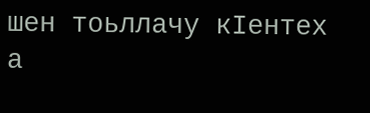шен тоьллачу кIентех а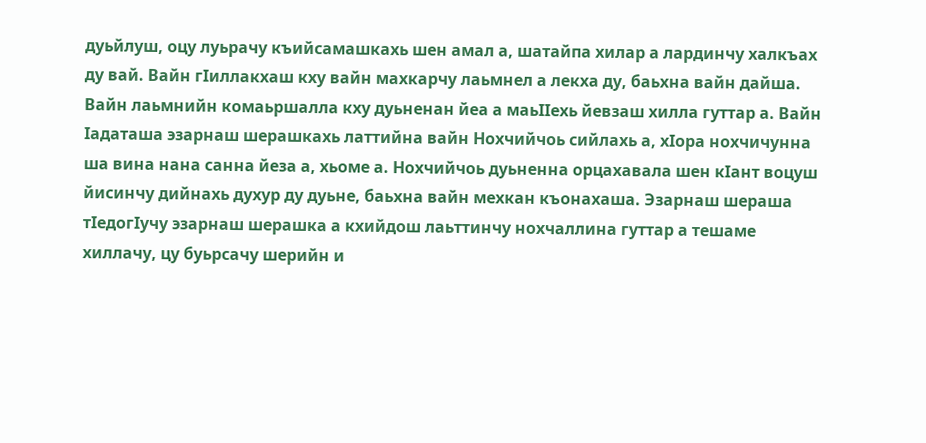дуьйлуш, оцу луьрачу къийсамашкахь шен амал а, шатайпа хилар а лардинчу халкъах ду вай. Вайн гIиллакхаш кху вайн махкарчу лаьмнел а лекха ду, баьхна вайн дайша. Вайн лаьмнийн комаьршалла кху дуьненан йеа а маьIIехь йевзаш хилла гуттар а. Вайн Iадаташа эзарнаш шерашкахь латтийна вайн Нохчийчоь сийлахь а, хIора нохчичунна ша вина нана санна йеза а, хьоме а. Нохчийчоь дуьненна орцахавала шен кIант воцуш йисинчу дийнахь духур ду дуьне, баьхна вайн мехкан къонахаша. Эзарнаш шераша тIедогIучу эзарнаш шерашка а кхийдош лаьттинчу нохчаллина гуттар а тешаме хиллачу, цу буьрсачу шерийн и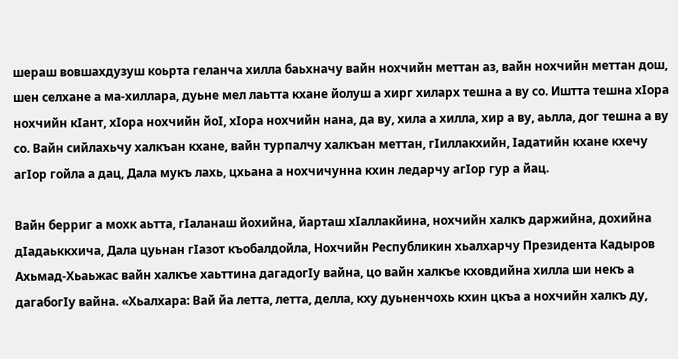шераш вовшахдузуш коьрта геланча хилла баьхначу вайн нохчийн меттан аз, вайн нохчийн меттан дош, шен селхане а ма-хиллара, дуьне мел лаьтта кхане йолуш а хирг хиларх тешна а ву со. Иштта тешна хIора нохчийн кIант, хIора нохчийн йоI, хIора нохчийн нана, да ву, хила а хилла, хир а ву, аьлла, дог тешна а ву со. Вайн сийлахьчу халкъан кхане, вайн турпалчу халкъан меттан, гIиллакхийн, Iадатийн кхане кхечу агIор гойла а дац, Дала мукъ лахь, цхьана а нохчичунна кхин ледарчу агIор гур а йац.

Вайн берриг а мохк аьтта, гIаланаш йохийна, йарташ хIаллакйина, нохчийн халкъ даржийна, дохийна дIадаьккхича, Дала цуьнан гIазот къобалдойла, Нохчийн Республикин хьалхарчу Президента Кадыров Ахьмад-Хьаьжас вайн халкъе хаьттина дагадогIу вайна, цо вайн халкъе кховдийна хилла ши некъ а дагабогIу вайна. «Хьалхара: Вай йа летта, летта, делла, кху дуьненчохь кхин цкъа а нохчийн халкъ ду,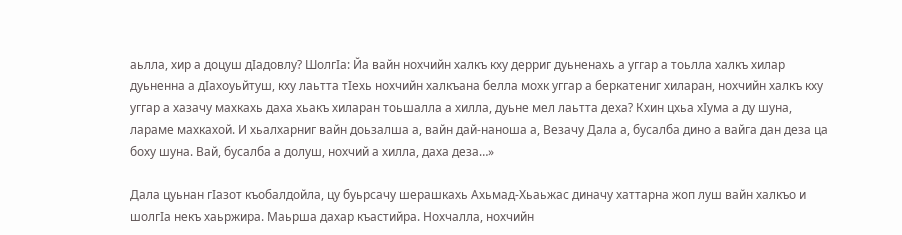аьлла, хир а доцуш дIадовлу? ШолгIа: Йа вайн нохчийн халкъ кху дерриг дуьненахь а уггар а тоьлла халкъ хилар дуьненна а дIахоуьйтуш, кху лаьтта тIехь нохчийн халкъана белла мохк уггар а беркатениг хиларан, нохчийн халкъ кху уггар а хазачу махкахь даха хьакъ хиларан тоьшалла а хилла, дуьне мел лаьтта деха? Кхин цхьа хIума а ду шуна, лараме махкахой. И хьалхарниг вайн доьзалша а, вайн дай-наноша а, Везачу Дала а, бусалба дино а вайга дан деза ца боху шуна. Вай, бусалба а долуш, нохчий а хилла, даха деза…»

Дала цуьнан гIазот къобалдойла, цу буьрсачу шерашкахь Ахьмад-Хьаьжас диначу хаттарна жоп луш вайн халкъо и шолгIа некъ хаьржира. Маьрша дахар къастийра. Нохчалла, нохчийн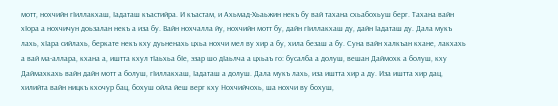мотт, нохчийн гIиллакхаш, Iадаташ къастийра. И къастам, и Ахьмад-Хьаьжин некъ бу вай тахана схьабохьуш берг. Тахана вайн хIора а нохчичун доьзалан некъ а иза бу. Вайн нохчалла йу, нохчийн мотт бу, дайн гIиллакхаш ду, дайн Iадаташ ду. Дала мукъ лахь, хIара сийлахь, беркате некъ кху дуьненахь цхьа нохчи мел ву хир а бу, хила безаш а бу. Суна вайн халкъан кхане, лакхахь а вай ма-аллара, кхана а, иштта кхул тIаьхьа бIе, эзар шо дIаьлча а цхьаъ го: бусалба а долуш, вешан Даймохк а болуш, кху Даймахкахь вайн дайн мотт а болуш, гIиллакхаш, Iадаташ а долуш. Дала мукъ лахь, иза иштта хир а ду. Иза иштта хир дац, хилийта вайн ницкъ кхочур бац, бохуш ойла йеш верг кху Нохчийчохь, ша нохчи ву бохуш,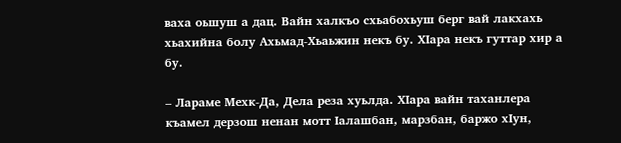ваха оьшуш а дац. Вайн халкъо схьабохьуш берг вай лакхахь хьахийна болу Ахьмад-Хьаьжин некъ бу. ХIара некъ гуттар хир а бу.

– Лараме Мехк-Да, Дела реза хуьлда. ХIара вайн таханлера къамел дерзош ненан мотт Iалашбан, марзбан, баржо хIун,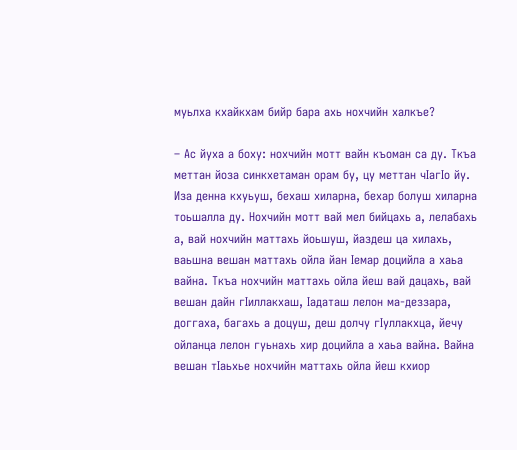муьлха кхайкхам бийр бара ахь нохчийн халкъе?

– Ас йуха а боху: нохчийн мотт вайн къоман са ду. Ткъа меттан йоза синкхетаман орам бу, цу меттан чIагIо йу. Иза денна кхуьуш, бехаш хиларна, бехар болуш хиларна тоьшалла ду. Нохчийн мотт вай мел бийцахь а, лелабахь а, вай нохчийн маттахь йоьшуш, йаздеш ца хилахь, ваьшна вешан маттахь ойла йан Iемар доцийла а хаьа вайна. Ткъа нохчийн маттахь ойла йеш вай дацахь, вай вешан дайн гIиллакхаш, Iадаташ лелон ма-деззара, доггаха, багахь а доцуш, деш долчу гIуллакхца, йечу ойланца лелон гуьнахь хир доцийла а хаьа вайна. Вайна вешан тIаьхье нохчийн маттахь ойла йеш кхиор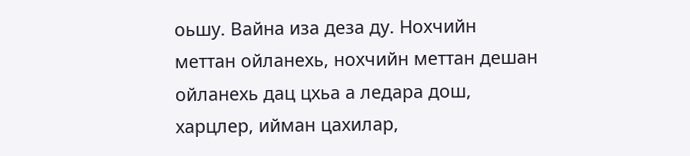оьшу. Вайна иза деза ду. Нохчийн меттан ойланехь, нохчийн меттан дешан ойланехь дац цхьа а ледара дош, харцлер, ийман цахилар,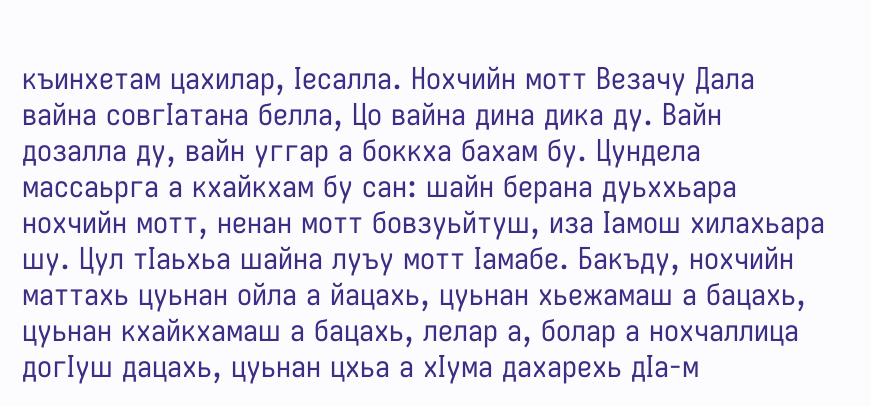къинхетам цахилар, Iесалла. Нохчийн мотт Везачу Дала вайна совгIатана белла, Цо вайна дина дика ду. Вайн дозалла ду, вайн уггар а боккха бахам бу. Цундела массаьрга а кхайкхам бу сан: шайн берана дуьххьара нохчийн мотт, ненан мотт бовзуьйтуш, иза Iамош хилахьара шу. Цул тIаьхьа шайна луъу мотт Iамабе. Бакъду, нохчийн маттахь цуьнан ойла а йацахь, цуьнан хьежамаш а бацахь, цуьнан кхайкхамаш а бацахь, лелар а, болар а нохчаллица догIуш дацахь, цуьнан цхьа а хIума дахарехь дIа-м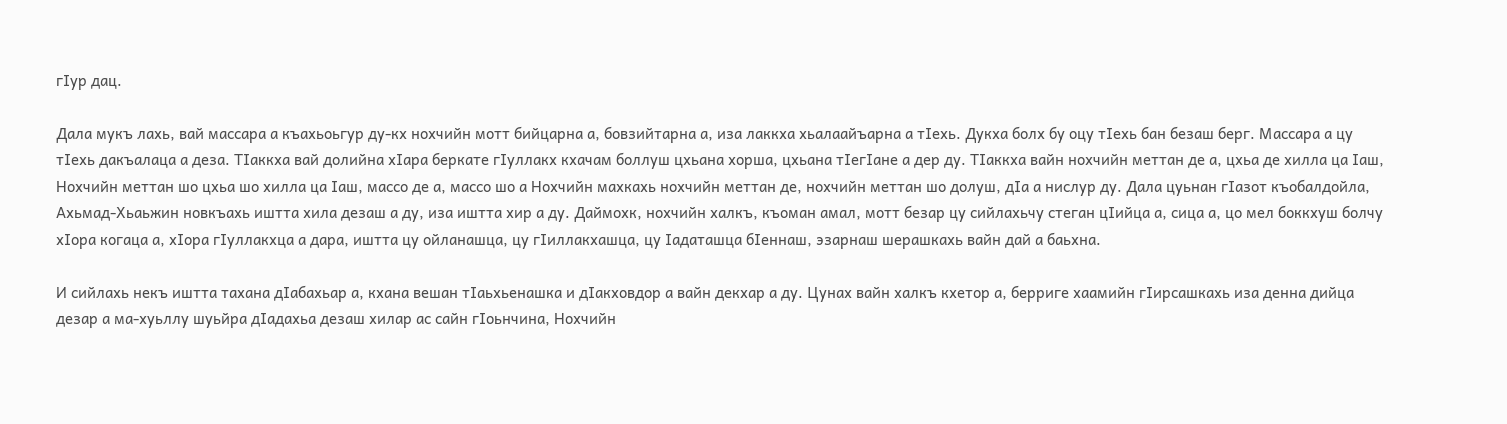гIур дац.

Дала мукъ лахь, вай массара а къахьоьгур ду-кх нохчийн мотт бийцарна а, бовзийтарна а, иза лаккха хьалаайъарна а тIехь. Дукха болх бу оцу тIехь бан безаш берг. Массара а цу тIехь дакъалаца а деза. ТIаккха вай долийна хIара беркате гIуллакх кхачам боллуш цхьана хорша, цхьана тIегIане а дер ду. ТIаккха вайн нохчийн меттан де а, цхьа де хилла ца Iаш, Нохчийн меттан шо цхьа шо хилла ца Iаш, массо де а, массо шо а Нохчийн махкахь нохчийн меттан де, нохчийн меттан шо долуш, дIа а нислур ду. Дала цуьнан гIазот къобалдойла, Ахьмад-Хьаьжин новкъахь иштта хила дезаш а ду, иза иштта хир а ду. Даймохк, нохчийн халкъ, къоман амал, мотт безар цу сийлахьчу стеган цIийца а, сица а, цо мел боккхуш болчу хIора когаца а, хIора гIуллакхца а дара, иштта цу ойланашца, цу гIиллакхашца, цу Iадаташца бIеннаш, эзарнаш шерашкахь вайн дай а баьхна.

И сийлахь некъ иштта тахана дIабахьар а, кхана вешан тIаьхьенашка и дIакховдор а вайн декхар а ду. Цунах вайн халкъ кхетор а, берриге хаамийн гIирсашкахь иза денна дийца дезар а ма-хуьллу шуьйра дIадахьа дезаш хилар ас сайн гIоьнчина, Нохчийн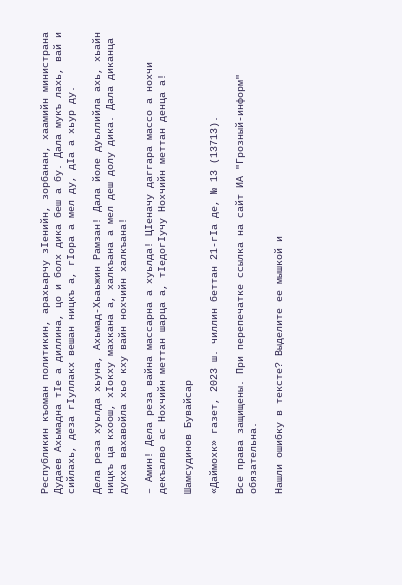Республикин къоман политикин, арахьарчу зIенийн, зорбанан, хаамийн министрана Дудаев Ахьмадна тIе а диллина, цо и болх дика беш а бу. Дала мукъ лахь, вай и сийлахь, деза гIуллакх вешан ницкъ а, гIора а мел ду, дIа а хьур ду.

Дела реза хуьлда хьуна, Ахьмад-Хьаьжин Рамзан! Дала йоле дуьллийла ахь, хьайн ницкъ ца кхоош, хIокху махкана а, халкъана а мел деш долу дика. Дала диканца дукха вахавойла хьо кху вайн нохчийн халкъана!

– Амин! Дела реза вайна массарна а хуьлда! ЦIеначу даггара массо а нохчи декъалво ас Нохчийн меттан шарца а, тIедогIучу Нохчийн меттан денца а!

Шамсудинов Бувайсар

«Даймохк» газет, 2023 ш. чиллин беттан 21-гIа де, № 13 (13713).

Все права защищены. При перепечатке ссылка на сайт ИА "Грозный-информ" обязательна.

Нашли ошибку в тексте? Выделите ее мышкой и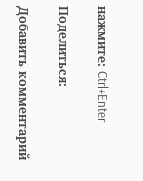нажмите: Ctrl+Enter

Поделиться:

Добавить комментарий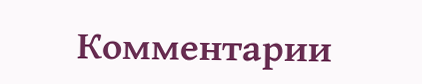Комментарии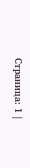Страница: 1 |